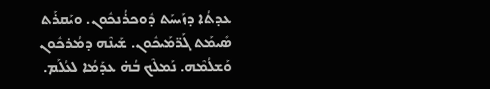ܥܕܬܳܐ ܕܙܰܝܚܰܬ ܕܽܘܟܪܳܢܟܽܘܢ. ܘܝܰܩܪܰܬ ܣܺܝܡܰܬ ܓܰܪ̈ܡܰܝܟܽܘܢ. ܫܰܝܢܶܗ ܕܡܳܪܟܽܘܢ ܘܰܫܠܳܡܶܗ. ܢܰܡܠܶܟ ܒܳܗ̇ ܥܕܰܡܳܐ ܠܥܳܠܰܡ.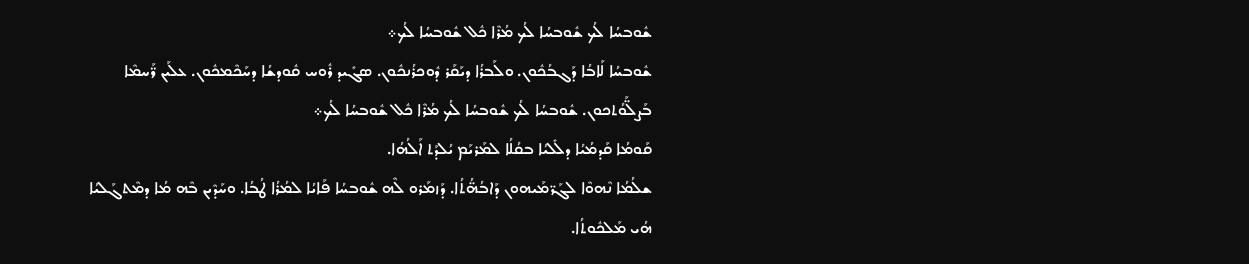ܫܽܘܒܚܳܐ ܠܳܟ ܫܽܘܒܚܳܐ ܠܳܟ ܡܳܪܶܐ ܟܽܠ ܫܽܘܒܚܳܐ ܠܳܟ܀
ܫܽܘܒܚܳܐ ܠܰܐܒܳܐ ܕܰܓܒܳܟܽܘܢ. ܘܠܰܒܪܳܐ ܕܝܰܩܰܪ ܕܽܘܟܪܳܢܟܽܘܢ. ܣܓܺܝܕ ܪܽܘܚ ܩܽܘܕܫܳܐ ܕܚܰܟܶܡܟܽܘܢ. ܥܠܰܝܢ ܪ̈ܰܚܡܶܐ ܒܰܨܠ̈ܰܘܳܬܟܘܢ. ܫܽܘܒܚܳܐ ܠܳܟ ܫܽܘܒܚܳܐ ܠܳܟ ܡܳܪܶܐ ܟܽܠ ܫܽܘܒܚܳܐ ܠܳܟ܀
ܩܰܘܡܳܐ ܩܰܕܡܳܝܳܐ ܕܠܺܠܝܳܐ ܒܩܳܠܳܐ ܠܡܰܪܝܰܡ ܝܳܠܕܰܬ ܐܰܠܳܗܳܐ.
ܫܠܳܡܳܐ ܢܶܗܘܶܐ ܠܓܰܪ̈ܡܰܝܗܘܢ ܕܰܐܒܳܗ̈ܳܬܳܐ. ܕܰܙܡܰܪܘ ܠܶܗ ܫܽܘܒܚܳܐ ܦܰܐܝܳܐ ܠܡܳܪܳܐ ܛܳܒܳܐ. ܘܚܰܕܶܝܢ ܒܶܗ ܡܳܐ ܕܡܶܬܓܰܠܝܳܐ ܗܳܝ ܡܰܠܟܽܘܬܳܐ.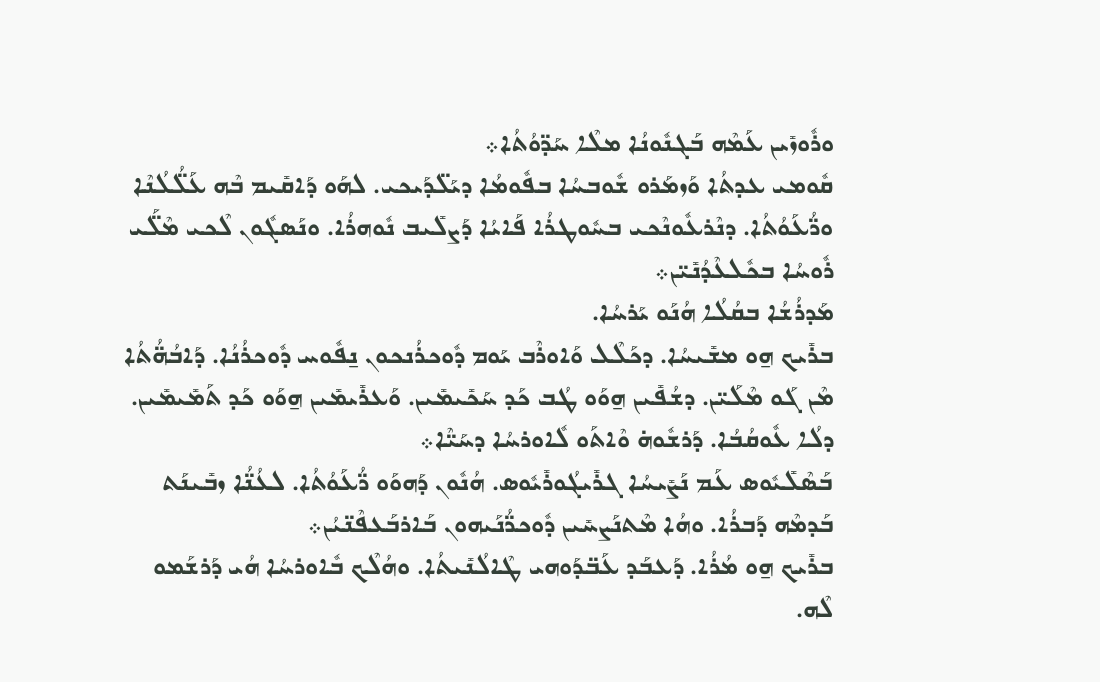ܘܪܽܘܙܺܝܢ ܥܰܡܶܗ ܒܰܓܢܽܘܢܳܐ ܡܠܶܐ ܚܰܕ̈ܘܳܬܳܐ܀
ܩܽܘܡܝ ܥܕܬܳܐ ܘܰܙܡܰܪܘ ܫܽܘܒܚܳܐ ܒܦܽܘܡܳܐ ܕܝܰܠ̈ܕܰܝܟܝ. ܠܗܰܘ ܕܰܐܩܺܝܡ ܒܶܗ ܥܰܠ̈ܳܠܳܢܶܐ ܘܪ̈ܳܥܰܘܳܬܳܐ. ܕܢܶܪܥܽܘܢܶܟܝ ܒܚܽܘܛܪܳܐ ܦܰܐܝܳܐ ܕܰܨܠܺܝܒ ܢܽܘܗܪܳܐ. ܘܢܰܣܓܽܘܢ ܠܶܟܝ ܡܶܠ̈ܰܝ ܪܽܘܚܳܐ ܒܟܽܠܥܶܕܳܢܺܝ̈ܢ܀
ܡܰܕܪܳܫܳܐ ܒܩܳܠܳܐ ܗܳܢܰܘ ܝܰܪܚܳܐ.
ܒܪܺܝܟ ܗ̱ܘ ܡܫܺܝܚܳܐ. ܕܟܰܠܶܠ ܘܰܐܘܪܶܒ ܝܰܘܡ ܕܽܘܟܪܳܢܟܘܢ ܢ̱ܦܽܘܚ ܕܽܘܟܪܳܢܳܐ. ܕܰܐܒܳܗ̈ܳܬܳܐ ܡܶܢ ܓܰܘ ܡܶܠܰܝ̈ܢ. ܕܫܳܦܺܝܢ ܗ̱ܘܰܘ ܛܳܒ ܟܰܕ ܚܰܟܺܝܡܺܝܢ. ܘܰܥܪܺܝܡܺܝܢ ܗ̱ܘܰܘ ܟܰܕ ܬܰܡܺܝܡܺܝܢ. ܕܠܳܐ ܥܽܘܩܳܒܳܐ. ܕܰܪܫܽܘܗ̇ ܘܶܐܬܰܘ ܠܽܐܘܪܚܳܐ ܕܚܰܝ̈ܶܐ܀
ܒܰܣܶܠܺܝܽܘܣ ܥܰܡ ܢܰܨܺܝܚܳܐ ܓܪܺܝܓܳܘܪܺܝܽܘܣ. ܗܳܢܽܘܢ ܕܰܗܘܰܘ ܪ̈ܳܥܰܘܳܬܳܐ. ܠܥܳܢ̈ܳܐ ܙܒܺܝܢܰܬ ܒܰܕܡܶܗ ܕܰܒܪܳܐ. ܘܗܳܐ ܡܶܬܢܰܨܚܺܝܢ ܕܽܘܟܪ̈ܳܢܰܝܗܘܢ ܒܰܐܪܒܰܥܦܶܢ̈ܝܳܢ܀
ܒܪܺܝܟ ܗ̱ܘ ܡܳܪܳܐ. ܕܰܥܒܰܕ ܥܰܒ̈ܕܰܘܗܝ ܛܶܐܠܳܢܺܝܬܳܐ. ܘܗܳܠܶܟ ܒܽܐܘܪܚܳܐ ܗܳܝ ܕܰܪܫܰܡܘ ܠܶܗ.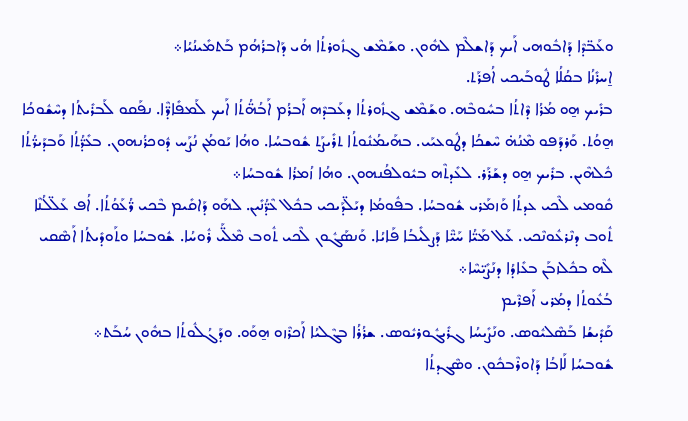ܘܥܰܒ̈ܕܶܐ ܕܰܐܒܽܘܗܝ ܐܰܝܟ ܕܰܐܫܠܶܡ ܠܗܽܘܢ. ܘܫܰܡܶܫ ܓܙܽܘܪܬܳܐ ܗܳܝ ܕܰܐܒܪܳܗܳܡ ܒܰܬܡܺܝܢܳܝܳܐ܀
ܐ̱ܚܪܺܢܳܐ ܒܩܳܠܳܐ ܛܽܘܒܰܝܟܝ ܐܳܦܪܰܬ.
ܒܪܺܝܟ ܗ̱ܘ ܡܳܪܳܐ ܕܶܐܬܳܐ ܒܚܽܘܒܶܗ. ܘܫܰܡܶܫ ܓܙܽܘܪܬܳܐ ܕܥܰܒܕܶܗ ܐܰܒܪܳܡ ܐܰܒܳܗ̈ܳܬܳܐ ܐܰܝܟ ܠܰܡܦܺܐܕ̈ܶܐ. ܢܦܰܩܘ ܠܰܒܪܺܝܬܳܐ ܕܚܶܫܽܘܟܳܐ ܗ̱ܘܳܬ. ܘܰܪܕܰܦܘ ܡܶܢܳܗ̇ ܚܶܫܟܳܐ ܕܛܽܘܥܝܰܝ. ܒܗܰܝܡܳܢܽܘܬܳܐ ܬܪܺܝܨܰܬ ܫܽܘܒܚܳܐ. ܘܗܳܐ ܝܰܘܡܳܢ ܢܳܨܰܚ ܕܽܘܟܪܳܢܗܘܢ. ܒܥܺܕ̈ܳܬܳܐ ܘܰܒܕܰܝܪ̈ܳܬܳܐ ܟܽܠܗܶܝܢ. ܒܪܺܝܟ ܗ̱ܘ ܕܫܰܪܰܪ. ܠܥܺܕܬܶܗ ܒܝܽܘܠܦܳܢܗܘܢ. ܘܗܳܐ ܙܳܡܪܳܐ ܫܽܘܒܚܳܐ܀
ܩܽܘܡܝ ܠܶܟܝ ܥܕܬܳܐ ܘܰܙܡܰܪܝ ܫܽܘܒܚܳܐ. ܒܦܽܘܡܳܐ ܕܝܰܠ̈ܕܰܝܟܝ ܒܟܽܠ ܥܶܕ̈ܳܢܺܝܢ. ܠܗܰܘ ܕܰܐܩܺܝܡ ܒܶܟܝ ܪ̈ܳܥܰܘܳܬܳܐ. ܐܳܦ ܥܰܠ̈ܠܳܢܶܐ ܬܽܘܒ ܕܢܶܪܥܽܘܢܶܟܝ. ܥܰܠ ܡܰܝ̈ܳܐ ܚܰܝ̈ܶܐ ܕܰܨܠܺܝܒܳܐ ܦܰܐܝܳܐ. ܘܰܢܣܰܓܽܘܢ ܠܶܟܝ ܬܽܘܒ ܡܶܠ̈ܰܝ ܪܽܘܚܳܐ. ܫܽܘܒܚܳܐ ܘܬܰܘܕܺܝܬܳܐ ܐܰܣܶܩܝ ܠܶܗ ܒܟܽܠܙܒܰܢ ܒܥܺܐܕܳܐ ܕܢܰܨܺܝ̈ܚܶܐ܀
ܒܳܥܽܘܬܳܐ ܕܡܳܪܝ ܐܰܦܪܶܝܡ
ܩܰܕܺܝܫܳܐ ܒܰܣܶܠܝܽܘܣ. ܘܢܰܨܺܝܚܳܐ ܓܪܺܝܓܽܘܪܝܽܘܣ. ܫܪܳܪܳܐ ܒܓܶܠܝܳܐ ܐܰܟܪܶܙܘ ܗ̱ܘܰܘ. ܘܕܰܓܳܠܽܘܬܳܐ ܒܗܽܘܢ ܚܳܒܰܬ܀
ܫܽܘܒܚܳܐ ܠܰܐܒܳܐ ܕܰܐܘܪܶܒܟܽܘܢ. ܘܣܶܓܕܬܳܐ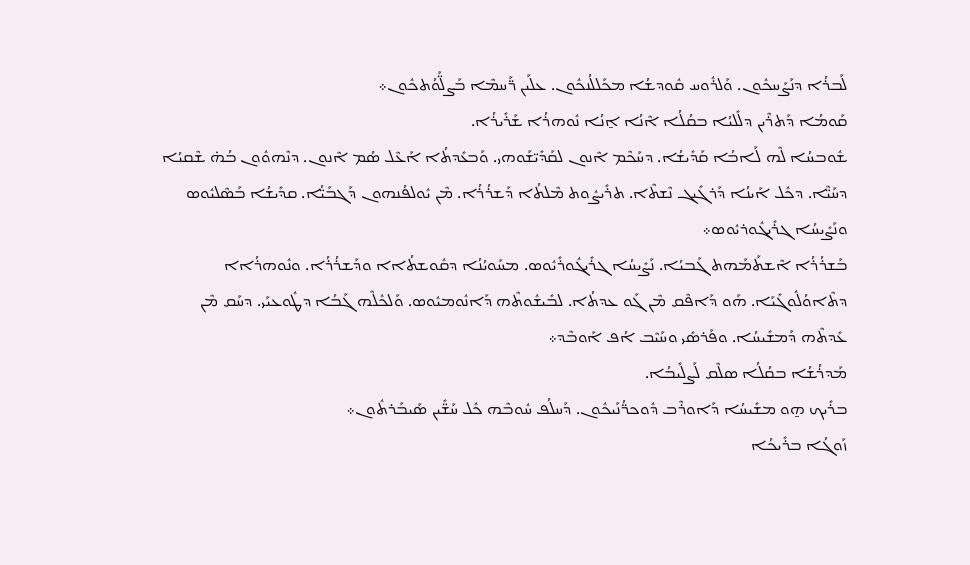ܠܰܒܪܳܐ ܕܢܰܨܰܚܟܽܘܢ. ܘܰܠܪܽܘܚ ܩܽܘܕܫܳܐ ܡܟܰܠܠܳܢܟܽܘܢ. ܥܠܰܝܢ ܪ̈ܰܚܡܶܐ ܒܰܨܠ̈ܰܘܳܬܟܽܘܢ܀
ܩܰܘܡܳܐ ܕܰܬܪܶܝܢ ܕܠܺܠܝܳܐ ܒܩܳܠܳܐ ܐܶܢܳܐ ܐ̱ܢܳܐ ܢܽܘܗܪܳܐ ܫܰܪܺܝܪܳܐ.
ܫܽܘܒܚܳܐ ܠܶܗ ܠܰܐܒܳܐ ܩܰܕܺܝܫܳܐ. ܕܚܰܟܶܡ ܐܶܢܘܢ ܠܩܰܕܺܝ̈ܫܰܘܗܝ. ܘܰܒܥܺܕܬܳܐ ܐܰܥܶܠ ܣܳܡ ܐܶܢܘܢ. ܕܢܶܗܘܽܘܢ ܒܳܗ̇ ܫܶܩܝܳܐ ܕܚܰܝ̈ܶܐ. ܕܟܽܠ ܐܰܝܢܳܐ ܕܰܪܓܺܝܓ ܢܶܫܬܶܐ. ܬܪܺܝܨܽܘܬ ܡܶܠܬܳܐ ܕܰܫܪܳܪܳܐ. ܡܶܢ ܝܽܘܠܦܳܢܗܘܢ ܕܰܓܒܰܝ̈ܳܐ. ܩܕܺܝܫܳܐ ܒܰܣܶܠܝܽܘܣ ܘܢܰܨܺܝܚܳܐ ܓܪܺܝܓܽܘܪܝܽܘܣ܀
ܒܰܫܪܳܪܳܐ ܐܶܫܬܰܡܰܗܬ ܓܰܒܝܳܐ. ܢܰܨܺܝܚܳܐ ܓܪܺܝܓܽܘܪܺܝܽܘܣ. ܡܚܰܘܝܳܢܳܐ ܕܩܽܘܫܬܳܐܐ ܘܕܰܫܪܳܪܳܐ. ܘܢܽܘܗܪܳܐܐ ܕܬܶܐܘܳܠܽܘܓܺܝܰܐ. ܗܰܘ ܕܰܐܦܶܩ ܡܶܢ ܓܰܘ ܥܕܬܳܐ. ܠܒܺܝܫܽܘܬܶܗ ܕܰܐܢܽܘܡܝܽܘܣ. ܘܰܠܟܽܠܶܗ ܓܰܒܳܐ ܕܛܽܘܥܝܰܝ. ܕܚܰܩ ܡܶܢ ܥܺܕܬܶܗ ܕܰܡܫܺܝܚܳܐ. ܘܦܰܪܣܺܝ ܘܚܰܝܶܒ ܐܳܦ ܐܰܘܒܶܕ܀
ܡܰܕܪܳܫܳܐ ܒܩܳܠܳܐ ܣܠܶܩ ܠܰܨܠܺܝܒܳܐ.
ܒܪܺܝܟ ܗ̱ܘ ܡܫܺܝܚܳܐ ܕܰܐܘܪܶܒ ܕܽܘܟܪ̈ܳܢܰܝܟܽܘܢ. ܕܰܚܠܳܦ ܚܽܘܒܶܗ ܟܽܠ ܚܰܫ̈ܺܝܢ ܣܰܝܒܰܪܬܽܘܢ܀
ܙܰܘܓܳܐ ܒܪܺܝܟܳܐ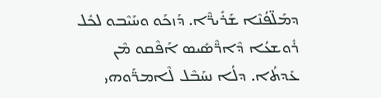ܕܡܰܠ̈ܦܳܢܶܐ ܫܰܪܺܝܪ̈ܶܐ. ܕܰܙܟܰܘ ܘܚܰܝܶܒܘ ܠܟܽܠ ܪܽܘܫܥܳܐ ܕܶܐܪ̈ܶܣܺܝܣ ܐܰܦܶܩܘ ܡܶܢ ܥܺܕܬܳܐ. ܕܠܳܐ ܢܚܰܒܶܠ ܠܶܐܡܪ̈ܰܘܗܝ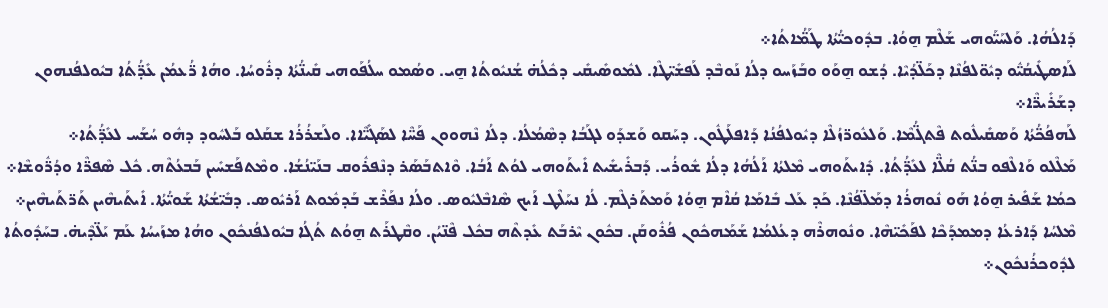ܕܰܐܠܳܗܳܐ. ܘܰܠܚܰܝ̈ܰܘܗܝ ܫܰܠܶܡ ܗ̱ܘܳܐ. ܒܕܽܘܟܝ̈ܳܬܳܐ ܛܰܡ̈ܳܐܬܳܐ܀
ܠܰܐܣܛܺܝܩܳܝ̈ܽܘ ܕܝܽܘ̈ܠܦܳܢܶܐ ܕܟܰܠ̈ܕܳܝܶܐ. ܕܳܫܘ ܗ̱ܘܰܘ ܘܒܰܙܰܚܘ ܕܠܳܐ ܢܰܘܒܶܕ ܠܰܦܫܺܝ̈ܛܶܐ. ܠܡܽܘܣܺܝܩܺܝ ܕܟܽܠܳܗ̇ ܫܳܢܝܽܘܬܳܐ ܗ̱ܝ. ܘܣܳܡܘ ܚܠܳܦܰܘܗܝ ܩܺܝܢ̈ܳܬܳܐ ܕܪܽܘܚܳܐ. ܘܗܳܐ ܪ̈ܳܥܡܳܢ ܥܺܕ̈ܳܬܳܐ ܒܝܽܘܠܦܳܢܗܘܢ ܕܫܰܪܺܝܪ̈ܶܐ܀
ܠܰܗܦܳܟ̈ܳܬܳܐ ܘܰܣܩܺܝܠܽܘܬ ܦܶܬܓ̈ܳܡܶܐ. ܘܰܠܥܽܘܪ̈ܙܳܠܶܐ ܕܝܽܘܠܦܳܢܳܐ ܕܰܐܦܠܰܛܽܘܢ. ܕܚܰܩܘ ܘܰܫܕܰܘ ܠܓܰܒܳܐ ܕܣܶܡܳܠܳܐ. ܕܠܳܐ ܢܶܗܘܘܢ ܦܰܚ̈ܶܐ ܠܣܰܓܺܝ̈ܶܐܐ. ܘܠܰܫܪܳܪܳܐ ܫܩܰܠܘ ܒܰܠܚܽܘܕ ܕܗܽܘ ܚܳܫܰܚ ܠܥܺܕ̈ܳܬܳܐ܀
ܡܰܠܶܠܘ ܘܰܐܠܶܦܘ ܒܢ̈ܳܬ ܩܳܠ̈ܶܐ ܠܥܺܕ̈ܳܬܳܐ. ܕܺܐܝܬܰܘܗܝ ܡܶܠܬܳܐ ܐܰܠܳܗܳܐ ܕܠܳܐ ܫܽܘܪܳܝ. ܕܰܒܪܺܝܫܺܝܬ ܐܺܝܬܰܘܗܝ ܠܘܳܬ ܐܰܒܳܐ. ܘܶܐܬܒܰܣܰܪ ܕܢܶܦܪܽܘܩ ܒܢܰܝ̈ܢܳܫܳܐ. ܘܡܶܬܦܰܫܚܺܝܢ ܒܰܒܥܳܬܶܗ. ܟܽܠ ܣܶܦܪ̈ܶܐ ܘܕܳܪ̈ܽܘܫܶܐ܀
ܟܡܳܐ ܫܰܦܺܝܪ ܗ̱ܘܳܐ ܗܰܘ ܢܽܘܗܪܳܐ ܕܡܰܠ̈ܦܳܢܶܐ. ܟܰܕ ܥܰܠ ܒܺܐܡܰܐ ܩܳܐܶܡ ܗ̱ܘܳܐ ܘܰܡܬܰܪܓܶܡ. ܠܳܐ ܢܚܰܠܶܛ ܐܰܝܟ ܣܶܐܒܶܠܝܽܘܣ. ܘܠܳܐ ܢܦܰܪܶܫ ܒܰܕܡܽܘܬ ܐܰܪܝܽܘܣ. ܕܒܺܝ̈ܫܳܬܳܐ ܫܰܘܝ̈ܳܬܳܐ. ܐܺܝܬܰܝܗܶܝܢ ܬܰܪ̈ܬܰܝܗܶܝܢ܀
ܡܶܠܚܳܐ ܕܰܐܪܥܳܐ ܕܡܡܕܰܟܶܐ ܠܦܰܟܺܝ̈ܗܶܐ. ܘܢܽܘܗܪܶܗ ܕܥܳܠܡܳܐ ܫܰܡܰܗܟܽܘܢ ܦܳܪܽܘܩܰܢ. ܒܟܽܘܢ ܝܶܪܒܰܬ ܥܺܕܬܶܗ ܒܟܽܠ ܦܶܢ̈ܝܳܢ. ܘܩܶܛܪܰܬ ܗ̱ܘܳܬ ܬܳܓܳܐ ܒܝܽܘܠܦܳܢܟܽܘܢ ܘܗܳܐ ܡܙܰܝܚܳܐ ܥܰܡ ܝܰܠ̈ܕܶܝܗ̇. ܒܚܰܕܽܘܬܳܐ ܠܕܽܘܟܪܳܢܟܽܘܢ܀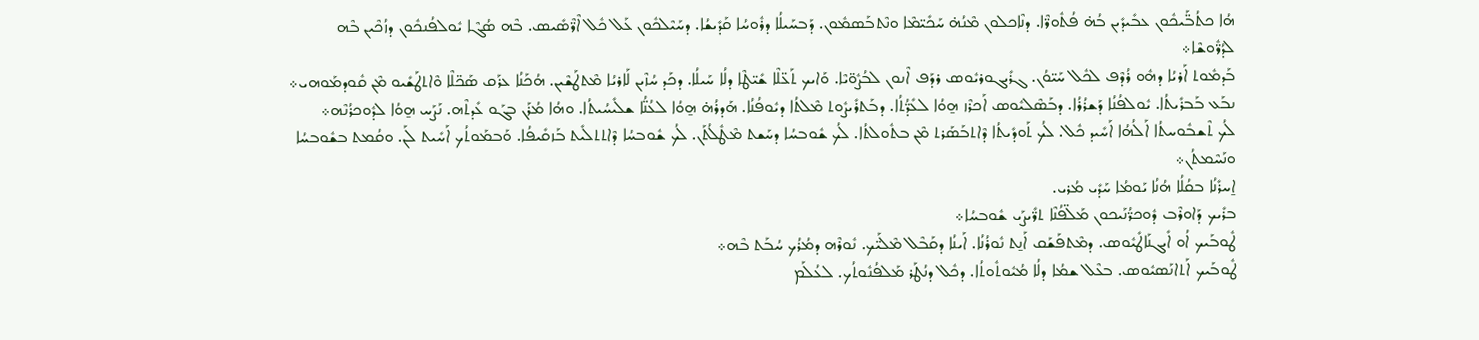ܗܳܐ ܟܬܳܒ̈ܰܝܟܽܘܢ ܥܒܺܝܕܺܝܢ ܒܳܗ̇ ܦܳܬܽܘܪ̈ܶܐ. ܕܢܶܐܟܠܘܢ ܡܶܢܳܗ̇ ܚܰܟܺܝ̈ܡܶܐ ܘܢܶܬܒܰܣܡܽܘܢ. ܕܰܒܚܰܝܠܳܐ ܕܪܽܘܚܳܐ ܩܰܕܺܝܫܳܐ. ܕܚܰܝܶܠܟܽܘܢ ܥܰܠ ܟܽܠ ܐܶܪ̈ܶܣܺܝܣ. ܒܶܗ ܣܳܓܶܐ ܝܽܘܠܦܳܢܟܽܘܢ ܕܙܳܟܶܝܢ ܒܶܗ ܠܕܳܪ̈ܽܘܫܶܐ܀
ܒܰܕܡܽܘܬ ܐܰܪܝܳܐ ܕܗܽܘ ܪܳܕܶܦ ܠܟܽܠ ܚܰܝ̈ܘܳܢ. ܓܪܺܝܓܘܪܝܽܘܣ ܪܕܰܦ ܐܶܢܘܢ ܠܒܳܨܽܘ̈ܝܶܐ. ܘܰܐܝܟ ܬܰܥ̈ܠܶܐ ܫܺܝ̈ܛܶܐ ܕܠܳܐ ܚܰܝܠܳܐ. ܕܟܰܕ ܚܳܙܶܝܢ ܠܰܐܪܝܳܐ ܡܶܬܛܰܫܶܝܢ. ܗܳܟܰܢܳܐ ܥܪܰܩ ܣܰܟ̈ܠܶܐ ܘܶܐܬܛܰܫܺܝܘ ܡܶܢ ܩܽܘܕܡܰܘܗܝ܀
ܢܒܰܥ ܒܰܒܪܺܝܬܳܐ. ܝܽܘܠܦܳܢܳܐ ܕܰܫܪܳܪܳܐ. ܕܒܰܣܶܠܝܽܘܣ ܐܰܟܪܶܙ ܗ̱ܘܳܐ ܠܥܺܕ̈ܳܬܳܐ. ܕܒܰܬܪܺܝܨܽܘܬ ܡܶܠܬܳܐ ܕܝܽܘܦܳܢܳܐ. ܗܰܕܪܳܗ̇ ܗ̱ܘܳܐ ܠܥܳܢ̈ܳܐ ܫܠܺܝܚܳܝܬܳܐ. ܘܗܳܐ ܡܳܪܰܢ ܒܓܰܘ ܥܺܕܬܶܗ. ܢܰܨܰܚ ܗ̱ܘܳܐ ܠܕܽܘܟܪܳܢܶܗ܀
ܠܳܟ ܬܶܫܒܽܘܚܬܳܐ ܐܰܠܳܗܳܐ ܐܰܚܺܝܕ ܟܽܠ. ܠܳܟ ܬܰܘܕܺܝܬܳܐ ܕܶܐܬܒܰܣܰܪܬ ܡܶܢ ܒܬܽܘܠܬܳܐ. ܠܳܟ ܫܽܘܒܚܳܐ ܕܚܰܫܬ ܡܶܛܽܠܳܬܰܢ. ܠܳܟ ܫܽܘܒܚܳܐ ܕܶܐܬܬܠܺܝܬ ܒܰܙܩܺܝܦܳܐ. ܘܰܒܡܰܘܬܳܟ ܐܰܚܺܝܬ ܠܰܢ. ܘܩܳܡܬ ܒܫܽܘܒܚܳܐ ܘܢܰܚܶܡܬܳܢ܀
ܐ̱ܚܪܺܢܳܐ ܒܩܳܠܳܐ ܗܳܢܳܐ ܝܰܘܡܳܐ ܚܰܕܺܝ ܡܳܪܝ.
ܒܪܺܝܟ ܕܰܐܘܪܶܒ ܕܽܘܟܪ̈ܳܢܰܝܟܘܢ ܡܰܠ̈ܦܳܢܶܐ ܬܪ̈ܺܝܨܰܝ ܫܽܘܒܚܳܐ܀
ܛܽܘܒܰܝܟ ܐܳܘ ܐܺܝܓܢܰܐܛܺܝܽܘܣ. ܕܡܶܬܦܰܫܰܩ ܐܰܢ̱ܬ ܢܽܘܪܳܢܳܐ. ܐܰܝܢܳܐ ܕܩܰܒܶܠ ܡܶܠܰܝ̈ܟ. ܢܽܘܪܶܗ ܕܡܳܪܳܟ ܚܳܒܰܬ ܒܶܗ܀
ܛܽܘܒܰܝܟ ܐܰܬܐܢܰܣܝܽܘܣ. ܒܥܶܠ ܫܡܳܐ ܕܠܳܐ ܡܳܝܽܘܬܽܘܬܳܐ. ܕܟܽܠ ܕܢܳܛܰܪ ܡܰܠܦܳܢܽܘܬܳܟ. ܠܥܳܠܰܡ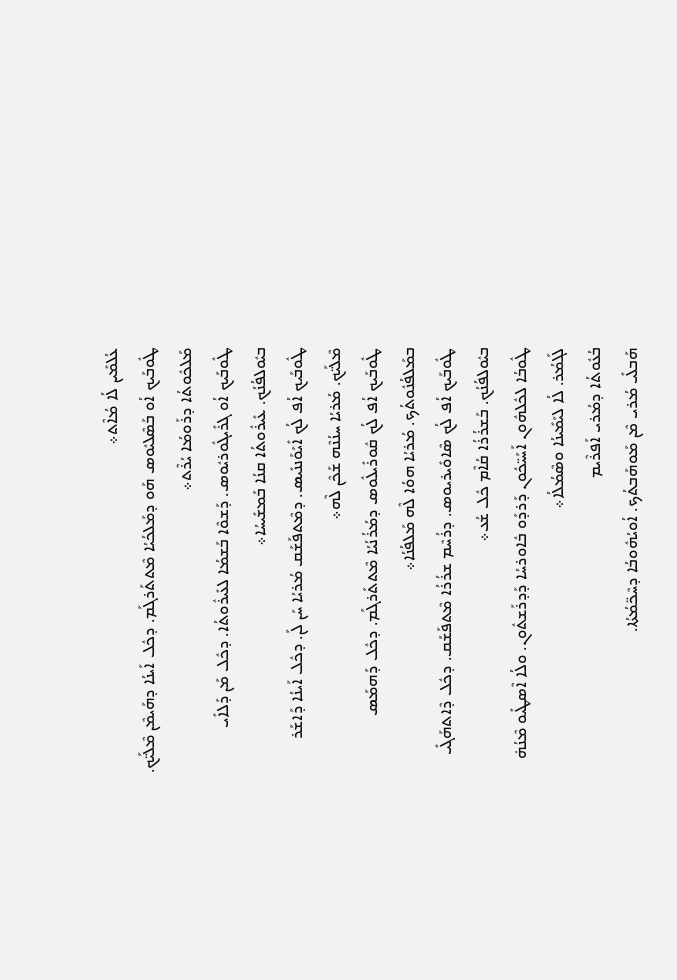ܥܳܠܡܺܝܢ ܠܳܐ ܡܳܐܶܬ܀
ܛܽܘܒܰܝܟ ܐܳܘ ܒܰܣܶܠܝܽܘܣ ܗܰܘ ܕܡܰܠܟܳܝܳܐ ܡܶܬܬܰܪܓܰܡ. ܕܟܽܠ ܐܰܝܢܳܐ ܕܗܰܝܡܶܢ ܡܶܠܰܝ̈ܟ. ܡܰܠܟܽܘܬܳܐ ܕܪܰܘܡܳܐ ܝܳܪܶܬ܀
ܛܽܘܒܰܝܟ ܐܳܘ ܓܪܺܝܓܽܘܪܝܽܘܣ. ܕܰܫܘܶܐ ܒܰܫܡܳܐ ܠܥܺܝܪܽܘܬܳܐ. ܕܟܽܠ ܡܰܢ ܕܰܠܐܺܝ ܒܝܽܘܠܦܳܢܳܟ. ܥܺܝܪܽܘܬܳܐ ܩܢܳܐ ܒܰܡܫܺܝܚܳܐ܀
ܛܽܘܒܰܝܟ ܐܳܦ ܠܳܟ ܐܺܝܰܘܰܢܢܺܝܣ. ܕܡܶܬܦܰܫܰܩ ܡܳܪܝܳܐ ܚܰܢ ܠܰܢ. ܕܟܽܠ ܐܰܝܢܳܐ ܕܰܐܫܰܪ ܡܶܠܰܝ̈ܟ. ܡܳܪܝܳܐ ܚܢܳܢܶܗ ܫܰܟܶܢ ܠܶܗ܀
ܛܽܘܒܰܝܟ ܐܳܦ ܠܳܟ ܩܽܘܪܺܝܠܽܘܣ ܕܡܳܪܳܢܳܝܳܐ ܡܶܬܬܰܪܓܰܡ. ܕܟܽܠ ܕܰܗܡܰܣ ܒܡܰܠܦܳܢܽܘܬܳܟ. ܡܳܪܝܳܐ ܗܘܳܐ ܠܶܗ ܡܰܠܦܳܢܳܐ܀
ܛܽܘܒܰܝܟ ܐܳܦ ܠܳܟ ܣܶܐܘܺܝܪܝܘܣ. ܕܪܳܚܶܡ ܫܪܳܪܳܐ ܡܶܬܦܰܫܰܩ. ܕܟܽܠ ܕܶܐܬܗܰܓܺܝ ܒܝܽܘܠܦܳܢܳܟ. ܒܰܫܪܳܪܳܐ ܩܳܐܶܡ ܟܽܠ ܫܳܥ܀
ܛܽܘܒܳܐ ܠܟܽܠܗܽܘܢ ܐܰܚܰܝ̈ܟܽܘܢ ܕܰܪܕܰܘ ܒܽܐܘܪܚܳܐ ܕܰܕܪܰܫܬܽܘܢ. ܘܠܳܐ ܐܶܣܛܺܝܘ ܡܶܢܳܗ̇ ܠܰܓܡܳܪ. ܠܳܐ ܠܝܰܡܺܝܢܳܐ ܘܣܶܡܳܠܳܐ܀
ܒܳܥܽܘܬܳܐ ܕܡܳܪܝ ܐܰܦܪܶܝܡ
ܗܰܒܠܺܝ ܡܳܪܝ ܡܶܢ ܡܰܘܗܰܒܬܳܟ. ܐܳܘܝܳܗܽܘܒܳܐ ܕܚܶܟ̈ܡܳܬܳܐ.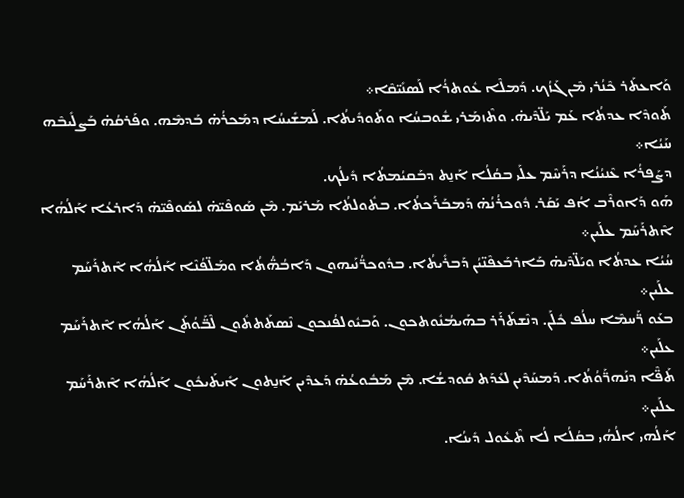ܘܰܐܥܬܰܪ ܟܶܢܳܪܝ ܡܶܢ ܓܰܙܳܟ. ܕܰܡܠܶܐ ܥܽܘܬܪܳܐ ܠܰܣܢܺܝ̈ܩܶܐ܀
ܬܰܘܕܶܐ ܥܕܬܳܐ ܥܰܡ ܝܰܠ̈ܕܶܝܗ̇. ܘܬܶܙܡܰܪܝ ܫܽܘܒܚܳܐ ܘܬܰܘܕܺܝܬܳܐ. ܠܰܡܫܺܝܚܳܐ ܕܡܰܟܪܳܗ̇ ܒܰܕܡܶܗ. ܘܦܰܪܩܳܗ̇ ܒܰܨܠܺܝܒܶܗ ܚܰܝܳܐ܀
ܕܨܰܦܪܳܐ ܥܶܢܝܳܢܳܐ ܕܪܰܚܶܡ ܥܠܰܝ ܒܩܳܠܳܐ ܐܰܢ̱ܬ ܕܒܰܩܝܳܡܬܳܐ ܕܺܝܠܳܟ.
ܗܰܘ ܕܰܐܘܪܶܒ ܐܳܦ ܝܰܩܰܪ. ܕܽܘܟܪܳܢܳܗ̇ ܕܰܡܒܰܪܰܟܬܳܐ. ܒܬܽܘܠܬܳܐ ܡܰܪܝܰܡ. ܡܶܢ ܣܰܘܦܶܝ̈ܗ̇ ܠܣܰܘܦܶܝ̈ܗ̇ ܕܰܐܪܥܳܐ ܐܰܠܳܗܳܐ ܐܶܬܪܰܚܰܡ ܥܠܰܝܢ܀
ܚܳܝܳܐ ܥܕܬܳܐ ܘܝܰܠ̈ܕܶܝܗ̇ ܒܰܐܪܒܰܥܦܶܢ̈ܝܳܢ ܕܰܒܪܺܝܬܳܐ. ܒܕܽܘܟܪ̈ܳܢܰܝܗܘܢ ܕܰܐܒܳܗ̈ܳܬܳܐ ܘܡܰܠ̈ܦܳܢܶܐ ܐܰܠܳܗܳܐ ܐܶܬܪܰܚܰܡ ܥܠܰܝܢ܀
ܒܥܰܘ ܪ̈ܰܚܡܶܐ ܚܠܳܦ ܟܽܠܰܢ. ܕܢܶܫܬܰܪܰܪ ܒܗܰܝܡܳܢܽܘܬܟܘܢ. ܘܰܒܝܽܘܠܦܳܢܟܘܢ ܢܶܣܬܰܬܬܽܘܢ ܠܶܒ̈ܰܘܳܬܰܢ ܐܰܠܳܗܳܐ ܐܶܬܪܰܚܰܡ ܥܠܰܝܢ܀
ܬܰܦ̈ܶܐ ܕܢܰܗܪ̈ܰܘܳܬܳܐ. ܕܰܡܚܰܕܶܝܢ ܠܥܺܕܰܬ ܩܽܘܕܫܳܐ. ܡܶܢ ܡܰܒܽܘܥܳܗ̇ ܕܰܥܕܶܝܢ ܐܰܢ̱ܬܘܢ ܐܺܝܬܰܝܟܽܘܢ ܐܰܠܳܗܳܐ ܐܶܬܪܰܚܰܡ ܥܠܰܝܢ܀
ܐܰܠܳܗܝ ܐܠܳܗܳܝ ܒܩܳܠܳܐ ܠܳܐ ܬܶܥܽܘܠ ܕܺܝܢܳܐ.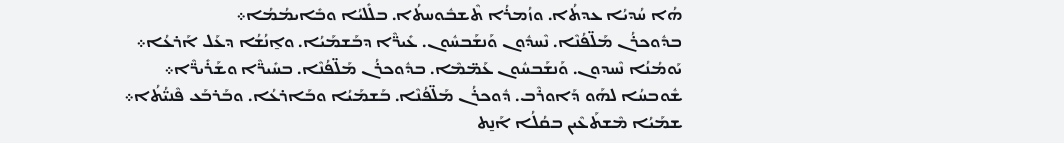ܗܳܐ ܚܳܕܝܳܐ ܥܕܬܳܐ. ܘܙܳܡܪܳܐ ܬܶܫܒܽܘܚܬܳܐ. ܒܠܺܠܝܳܐ ܘܒܺܐܝܡܳܡܳܐ܀
ܒܕܽܘܟܪܳܢ ܡܰܠ̈ܦܳܢܶܐ. ܢܶܚܕܽܘܢ ܘܰܢܫܰܒܚܽܘܢ. ܥܺܝܪ̈ܶܐ ܕܒܰܫܡܰܝܳܐ. ܘܐ̱ܢܳܫܳܐ ܕܥܰܠ ܐܰܪܥܳܐ܀
ܝܰܘܡܳܢܳܐ ܢܶܚܕܘܢ. ܘܰܢܫܰܒܚܽܘܢ ܥܰܡ̈ܡܶܐ. ܒܕܽܘܟܪܳܢ ܡܰܠ̈ܦܳܢܶܐ. ܒܚܺܝܪ̈ܶܐ ܘܫܰܪܺܝܪ̈ܶܐ܀
ܫܽܘܒܚܳܐ ܠܗܰܘ ܕܰܐܘܪܶܒ. ܕܽܘܟܪܳܢ ܡܰܠ̈ܦܳܢܶܐ. ܒܰܫܡܰܝܳܐ ܘܒܰܐܪܥܳܐ. ܘܒܰܪܒܰܥ ܦܶܢܝ̈ܳܬܳܐ܀
ܫܡܰܝܳܐ ܡܶܫܬܰܥܶܝܢ ܒܩܳܠܳܐ ܐܰܢ̱ܬ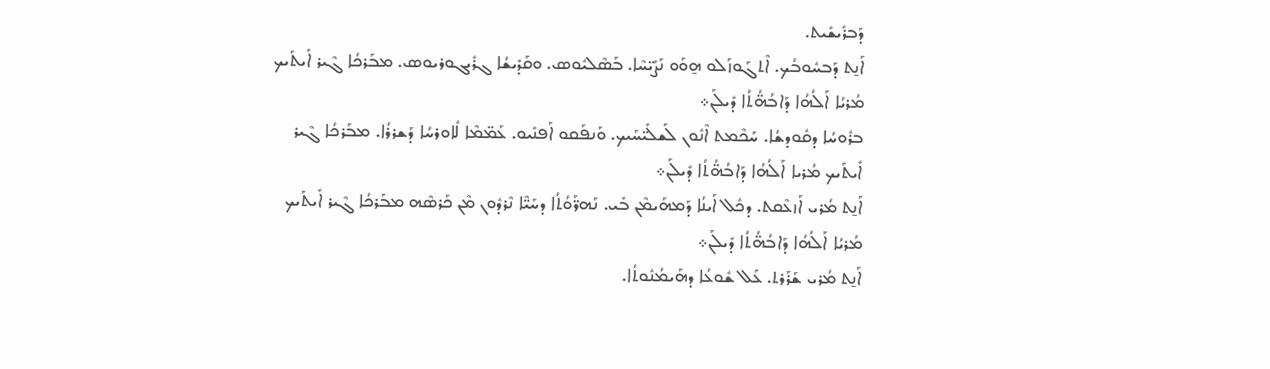ܕܰܒܪܺܝܫܺܝܬ.
ܐܰܢ̱ܬ ܕܰܒܚܽܘܒܳܟ. ܐܶܬܓܰܘܙܰܠܘ ܗ̱ܘܰܘ ܢܰܨܺܝ̈ܚܶܐ. ܒܰܣܶܠܝܽܘܣ. ܘܩܰܕܺܝܫܳܐ ܓܪܺܝܓܘܪܝܘܣ. ܡܒܰܪܟܳܐ ܓܶܝܪ ܐܺܝܬܰܝܟ ܡܳܪܝܳܐ ܐܰܠܳܗܳܐ ܕܰܐܒܳܗ̈ܳܬܳܐ ܕܺܝܠܰܢ܀
ܒܪܽܘܚܳܐ ܕܩܽܘܕܫܳܐ. ܚܰܟܶܡܬ ܐܶܢܽܘܢ ܠܰܫܠܺܝ̈ܚܰܝܟ. ܘܰܢܦܰܩܘ ܐܰܦܢܺܝܘ. ܥܰܡ̈ܡܶܐ ܠܽܐܘܪܚܳܐ ܕܰܫܪܪܳܐ. ܡܒܰܪܟܳܐ ܓܶܝܪ ܐܺܝܬܰܝܟ ܡܳܪܝܐ ܐܰܠܳܗܳܐ ܕܰܐܒܳܗ̈ܳܬܳܐ ܕܺܝܠܰܢ܀
ܐܰܢ̱ܬ ܡܳܪܝ ܐܰܙܥܶܩܬ. ܕܟܽܠ ܐܰܝܢܳܐ ܕܰܡܗܰܝܡܶܢ ܒܺܝ. ܢܰܗܪ̈ܰܘܳܬܳܐ ܕܚܰܝ̈ܶܐ ܢܶܪܕܽܘܢ ܡܶܢ ܟܰܪܣܶܗ ܡܒܰܪܟܳܐ ܓܶܝܪ ܐܺܝܬܰܝܟ ܡܳܪܝܳܐ ܐܰܠܳܗܳܐ ܕܰܐܒܳܗ̈ܳܬܳܐ ܕܺܝܠܰܢ܀
ܐܰܢ̱ܬ ܡܳܪܝ ܫܰܪܰܪܬ. ܥܰܠ ܫܽܘܥܳܐ ܕܗܰܝܡܳܢܽܘܬܳܐ.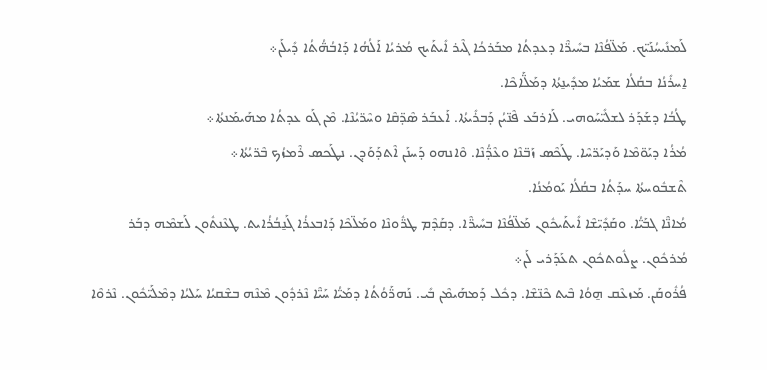ܠܰܡܢܺܝܚܳܢܰܝ̈ܟ. ܡܰܠ̈ܦܳܢܶܐ ܒܚܺܝܪ̈ܶܐ ܕܥܕܬܳܐ ܡܒܰܪܟܳܐ ܓܶܝܪ ܐܺܝܬܰܝܟ ܡܳܪܝܳܐ ܐܰܠܳܗܳܐ ܕܰܐܒܳܗ̈ܳܬܳܐ ܕܺܝܠܰܢ܀
ܐ̱ܚܪܺܢܳܐ ܒܩܳܠܳܐ ܫܡܰܝܳܐ ܡܕܺܝܢ̱ܬܳܐ ܕܡܰܠ̈ܰܐܟܶܐ.
ܛܳܒܳܐ ܕܫܰܕܰܪ ܠܫܠܺܝ̈ܚܰܘܗܝ. ܠܰܐܪܒܰܥ ܦܶܢ̈ܝܳܢ ܕܰܒܪܺܝܬܳܐ. ܐܰܥܒܰܪ ܣܶܕ̈ܩܶܐ ܘܚܶܪ̈ܝܳܢܶܐ. ܡܶܢ ܓܰܘ ܥܕܬܳܐ ܡܗܰܝܡܰܢܬܳܐ܀
ܡܳܪܳܐ ܕܝܰܘ̈ܡܶܐ ܘܰܕܝܰܪ̈ܚܶܐ. ܛܰܟܶܣ ܙܰܒ̈ܢܶܐ ܘܥܶܕ̈ܳܢܶܐ. ܘܶܐܢܗܘ ܕܰܚܢܰܢ ܐܶܬܕܰܘܰܕܢ. ܢܛܰܟܣ ܪܶܡܙܳܟ ܒܶܪ̈ܝܳܬܳܐ܀
ܬܶܫܒܽܘܚܬܳܐ ܚܕܰܬܳܐ ܒܩܳܠܳܐ ܝܰܘܡܳܢܳܐ.
ܡܳܐܢ̈ܶܐ ܓܒܰܝ̈ܳܐ. ܘܩܰܕܺܝ̈ܫܶܐ ܐܺܝܬܰܝܟܽܘܢ ܡܰܠ̈ܦܳܢܶܐ ܒܚܺܝܪ̈ܶܐ. ܕܩܰܕܶܡ ܛܪ̈ܽܘܢܶܐ ܘܡܰܠ̈ܟܶܐ ܕܰܐܒܥܪܳܐ ܓܰܢ̱ܒܳܪܳܐܝܬ. ܛܥܶܢܬܽܘܢ ܠܰܫܡܶܗ ܕܒܰܪ ܡܳܪܟܽܘܢ. ܨܠܽܘܬܟܽܘܢ ܬܥܰܕܰܪܝ ܠܰܢ܀
ܦܳܪܽܘܩܰܢ. ܡܰܙܥܶܩ ܗ̱ܘܳܐ ܒܶܝܬ ܟܶܢ̈ܫܶܐ. ܕܟܽܠ ܕܰܡܗܰܝܡܶܢ ܒܺܝ. ܢܰܗܪ̈ܰܘܳܬܳܐ ܕܡܰܝ̈ܳܐ ܚܰܝ̈ܶܐ ܢܶܪܕܽܘܢ ܡܶܢܶܗ ܒܫܶܩܝܳܐ ܚܰܠܝܳܐ ܕܡܶܠܰܝ̈ܟܽܘܢ. ܢܶܪܘܶܐ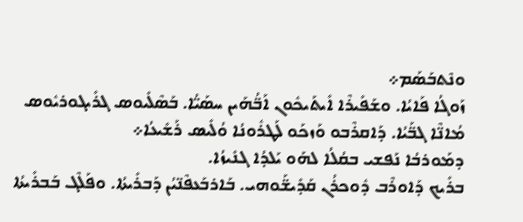ܘܢܶܬܒܰܣܰܡ܀
ܙܰܘܓܳܐ ܦܰܐܝܳܐ. ܘܫܰܦܺܝܪܶܐ ܐܺܝܬܰܝܟܽܘܢ ܐܰܒ̈ܳܗܰܝܢ ܚܣܰܝ̈ܳܐ. ܒܰܣܶܠܺܝܘܣ ܓܪܺܝܓܘܪܝܽܘܣ ܡܳܐܢ̈ܶܐ ܓܒ̈ܰܝܳܐ. ܕܰܐܩܪܶܒܘ ܘܰܙܟܰܘ ܠܰܛܪܽܘܢܳܐ ܘܳܠܺܝܣ ܪܰܫܺܝܥܳܐ܀
ܕܡܰܘܪܒܳܐ ܢܰܦܫܝ ܒܩܳܠܳܐ ܠܗܰܘ ܝܰܠܕܳܐ ܓܢܺܝܙܳܐ.
ܒܪܺܝܟ ܕܰܐܘܪܶܒ ܕܽܘܟܪܳܢ ܩܰܕܺܝܫ̈ܰܘܗܝ. ܒܰܐܪܒܰܥܦܶܢ̈ܝܳܢ ܕܰܒܪܺܝܬܳܐ. ܘܦܰܠܶܓ ܒܰܒܪܺܝܬܳܐ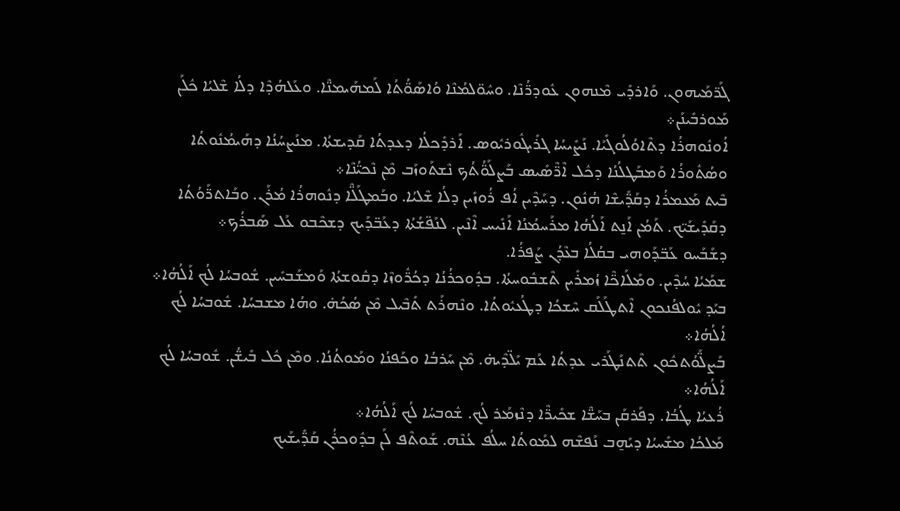ܓܰܪ̈ܡܰܝܗܘܢ. ܘܰܐܪܕܺܝ ܡܶܢܗܘܢ ܥܽܘܕܪ̈ܳܢܶܐ. ܘܚܽܘ̈ܠܡܳܢܶܐ ܘܳܐܣܰܘ̈ܳܬܳܐ ܠܰܡܗܰܝܡܢ̈ܶܐ. ܘܥܰܠܗܳܕܶܐ ܕܠܳܐ ܫܶܠܝܳܐ ܟܽܠܰܢ ܡܰܘܪܒܺܝܢܰܢ܀
ܐܳܘܢܽܘܗܪܳܐ ܕܬܶܐܘܳܠܳܘܓܺܝܰܐ. ܢܰܨܺܝܚܳܐ ܓܪܺܝܓܽܘܪܝܽܘܣ. ܐܰܪܕܺܟܠܳܐ ܕܥܕܬܳܐ ܩܰܕܝܫܬܳܐ. ܡܢܰܨܚܳܢܳܐ ܕܗܰܝܡܳܢܽܘܬܳܐ ܘܣܳܬܽܘܪܳܐ ܘܰܡܒܰܛܠܳܢܳܐ ܕܟܽܠ ܐܶܪ̈ܶܣܺܝܣ ܒܰܨܠܰܘ̈ܳܬܳܟ ܢܶܫܬܰܘܙܰܒ ܡܶܢ ܢܶܟܝ̈ܳܢܶܐ܀
ܒܶܝܬ ܡܰܥܡܪܳܐ ܕܩܰܕ̈ܺܝܫܶܐ ܗܳܢܽܘܢ. ܕܚܰܕܶܝܢ ܐܳܦ ܪܳܘܙܺܝܢ ܕܠܳܐ ܫܶܠܝܳܐ. ܘܒܰܡܛܰܠ̈ܶܐ ܕܢܽܘܗܪܳܐ ܡܳܪܰܢ. ܘܒܰܐܬܪ̈ܰܘܳܬܳܐ ܕܩܰܕܺܝܫܰܝ̈ܟ. ܬܰܡܳܢ ܐܰܢ̱ܬ ܐܰܠܳܗܳܐ ܡܪܰܚܡܳܢܳܐ ܐܰܢܺܝܚ ܐܶܢܶܝܢ. ܠܢܰܦ̈ܫܳܬܳܐ ܕܥܰܒ̈ܕܰܝܟ ܕܫܟܶܒܘ ܥܰܠ ܣܰܒܪܳܟ܀
ܕܫܰܒܰܚܘ ܥܰܒ̈ܕܰܘܗܝ ܒܩܳܠܳܐ ܒܥܶܕܳܢ ܨܰܦܪܳܐ.
ܫܡܰܝܳܐ ܚܳܕܶܝܢ. ܘܡܰܠܰܐܟ̈ܶܐ ܙܳܡܪܺܝܢ ܬܶܫܒܽܘܚܬܳܐ. ܒܕܽܘܟܪܳܢܳܐ ܕܟܳܪ̈ܽܘܙܶܐ ܕܩܽܘܫܬܳܐ ܘܰܡܫܰܒܚܺܝܢ. ܫܽܘܒܚܳܐ ܠܳܟ ܐܰܠܳܗܳܐ܀
ܒܝܰܕ ܝܽܘܠܦܳܢܟܘܢ ܐܶܬܛܰܠܰܩ ܚܶܫܟܳܐ ܕܛܳܥܝܽܘܬܳܐ. ܘܢܶܗܪܰܬ ܬܺܒܶܝܠ ܡܶܢ ܣܳܟܳܗ̇. ܘܗܳܐ ܡܫܒܚܳܐ. ܫܽܘܒܚܳܐ ܠܳܟ ܐܳܠܳܗܳܐ܀
ܒܰܨܠ̈ܰܘܳܬܟܽܘܢ ܬܶܬܢܰܛܰܪܝ ܥܕܬܳܐ ܥܰܡ ܝܰܠ̈ܕܶܝܗ̇. ܡܶܢ ܚܰܪܒܳܐ ܘܟܰܦܢܳܐ ܘܡܰܘܬܳܢܳܐ. ܘܡܶܢ ܟܽܠ ܒܺܝܫ̈ܳܢ. ܫܽܘܒܚܳܐ ܠܳܟ ܐܰܠܳܗܳܐ܀
ܪܳܥܝܳܐ ܛܳܒܳܐ. ܕܦܰܪܩܰܢ ܒܚܰܫ̈ܶܐ ܫܟܺܝܪ̈ܶܐ ܕܢܶܙܡܰܪ ܠܳܟ. ܫܽܘܒܚܳܐ ܠܳܟ ܐܰܠܳܗܳܐ܀
ܡܰܠܟܳܐ ܡܫܺܚܝܳܐ ܕܝܰܗ̱ܒ ܢܰܦܫܶܗ ܠܡܰܘܬܳܐ ܚܠܳܦ ܥܳܢܶܗ. ܫܰܘܬܶܦ ܠܰܢ ܒܕܽܘܟܪܳܢ ܩܰܕ̈ܺܝܫܰܝܟ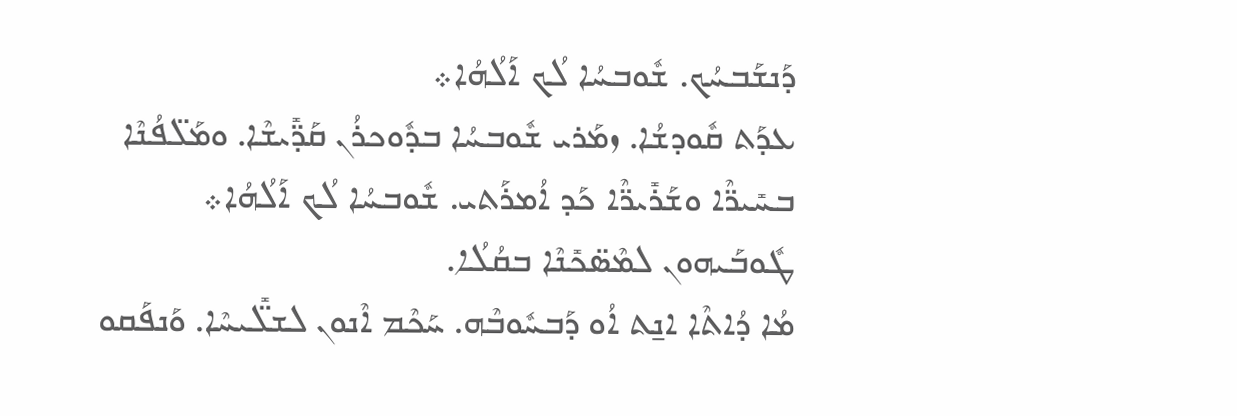ܕܰܢܫܰܒܚܳܟ. ܫܽܘܒܚܳܐ ܠܳܟ ܐܰܠܳܗܳܐ܀
ܥܕܰܬ ܩܽܘܕܫܳܐ. ܙܡܰܪܝ ܫܽܘܒܚܳܐ ܒܕܽܘܟܪܳܢ ܩܰܕ̈ܺܝܫܶܐ. ܘܡܰܠ̈ܦܳܢܶܐ ܒܚܺܝܪ̈ܶܐ ܘܫܰܪܺܝܪ̈ܶܐ ܟܰܕ ܐܳܡܪܰܬܝ. ܫܽܘܒܚܳܐ ܠܳܟ ܐܰܠܳܗܳܐ܀
ܛܽܘܒܰܝܗܘܢ ܠܡܶܣ̈ܟܺܢܶܐ ܒܩܳܠܳܐ.
ܡܳܐ ܕܳܐܬܶܐ ܐܢ̱ܬ ܐܳܘ ܕܰܒܚܽܘܒܶܗ. ܚܰܟܶܡ ܐܶܢܘܢ ܠܫܠ̈ܺܝܚܶܐ. ܘܰܢܦܰܩܘ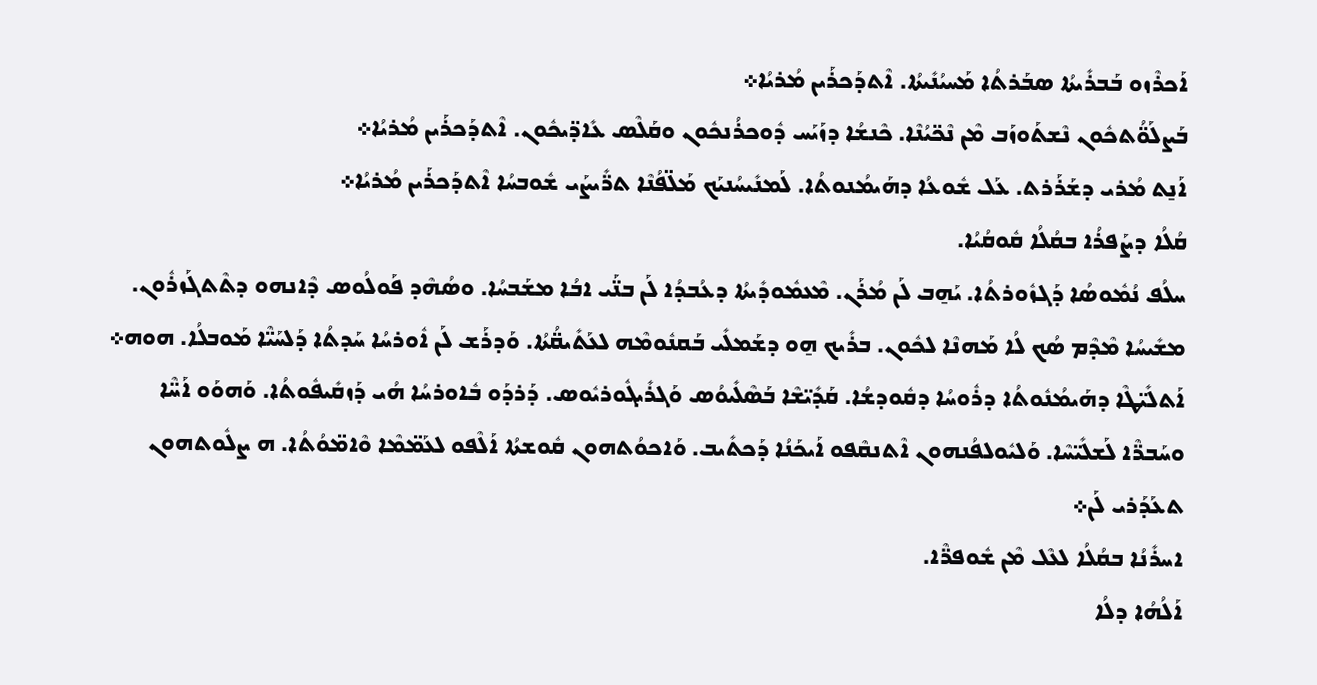ܐܰܟܪܶܙܘ ܒܰܒܪܺܝܬܳܐ ܣܒܰܪܬܳܐ ܡܰܚܝܳܢܺܝܬܳܐ. ܐܶܬܕܰܟܪܰܝܢ ܡܳܪܝܳܐ܀
ܒܰܨܠܰܘ̈ܳܬܟܽܘܢ ܢܶܫܬܰܘܙܰܒ ܡܶܢ ܢܶܟ̈ܝܳܢܶܐ. ܟܶܢܫܳܐ ܕܙܰܝܰܚ ܕܽܘܟܪܳܢܟܽܘܢ ܘܩܰܠܶܣ ܥܺܐܕ̈ܝܟܽܘܢ. ܐܶܬܕܰܟܪܰܝܢ ܡܳܪܝܳܐ܀
ܐܰܢ̱ܬ ܡܳܪܝ ܕܫܰܪܰܪܬ. ܥܰܠ ܫܽܘܥܳܐ ܕܗܰܝܡܳܢܘܬܳܐ. ܠܰܡܢܺܝܚܳܢܝܰܟ ܡܰܠ̈ܦܳܢܶܐ ܬܪ̈ܺܝܨܰܝ ܫܽܘܒܚܳܐ ܐܶܬܕܰܟܪܰܝܢ ܡܳܪܝܳܐ܀
ܩܳܠܳܐ ܕܨܰܦܪܳܐ ܒܩܳܠܳܐ ܩܽܘܩܳܝܳܐ.
ܚܠܳܦ ܢܳܡܽܘܣܳܐ ܕܰܓܙܽܘܪܬܳܐ. ܝܰܗ̱ܒ ܠܰܢ ܡܳܪܰܢ. ܡܶܥܡܽܘܕܺܝܬܳܐ ܕܥܳܒܕܳܐ ܠܰܢ ܒܢ̈ܰܝ ܐܒܳܐ ܡܫܰܒܚܳܐ. ܘܣܳܗܶܕ ܦܰܘܠܳܘܣ ܕܶܐܢܗܘ ܕܬܶܬܓܰܙܪܽܘܢ. ܡܫܺܝܚܳܐ ܡܶܕܶܡ ܣܳܟ ܠܳܐ ܡܰܗܢܶܐ ܠܟܽܘܢ. ܒܪܺܝܟ ܗ̱ܘ ܕܫܰܡܠܺܝ ܒܰܩܢܽܘܡܶܗ ܠܥܰܬܺܝܩ̈ܳܬܳܐ. ܘܰܕܪܰܫ ܠܰܢ ܐܽܘܪܚܳܐ ܚܰܕܬܳܐ ܕܰܠܚܰܝ̈ܶܐ ܡܰܘܒܠܳܐ. ܗܘܗ܀
ܐܰܬܠܺܝ̈ܛܶܐ ܕܗܰܝܡܳܢܽܘܬܳܐ ܕܪܽܘܚܳܐ ܕܩܽܘܕܫܳܐ. ܩܰܕܺܝ̈ܫܶܐ ܒܰܣܶܠܺܝܘܳܣ ܘܰܓܪܺܝܓܽܘܪܝܽܘܣ. ܕܰܪܕܰܘ ܒܽܐܘܪܚܳܐ ܗܳܝ ܕܰܙܩܺܝܦܽܘܬܳܐ. ܘܰܗܘܰܘ ܐܰܚ̈ܶܐ ܘܚܰܒܪ̈ܶܐ ܠܰܫܠܺܝ̈ܚܶܐ. ܘܰܠܝܽܘܠܦܳܢܗܘܢ ܐܶܬܢܩܶܦܘ ܐܰܝܟܰܢܳܐ ܕܰܟܬܺܝܒ. ܘܰܐܟܘܳܬܗܘܢ ܩܽܘܫܬܳܐ ܐܰܠܶܦܘ ܠܥܰܡ̈ܡܶܐ ܘܶܐܡ̈ܘܳܬܳܐ. ܗ ܨܠܽܘܬܗܘܢ ܬܥܰܕܰܪܝ ܠܰܢ܀
ܐܚܪܺܢܳܐ ܒܩܳܠܳܐ ܠܥܶܠ ܡܶܢ ܫܽܘܦܪ̈ܶܐ.
ܐܰܠܳܗܳܐ ܕܠܳܐ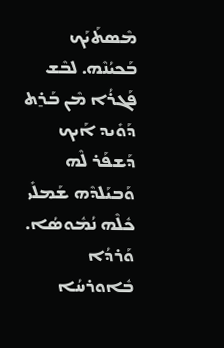ܡܶܣܬܰܝܰܟ ܒܰܟܝܳܢܶܗ. ܠܒܶܫ ܦܰܓܪܳܐ ܡܶܢ ܒܰܪ̱ܬ ܕܰܘܺܝܕ ܐܰܝܟ ܕܰܫܦܰܪ ܠܶܗ ܘܰܒܝܰܠܕܶܗ ܫܰܡܠܺܝ ܟܽܠܶܗ ܢܳܡܽܘܣܳܐ. ܘܰܪܕܳܐ ܒܽܐܘܪܚܳܐ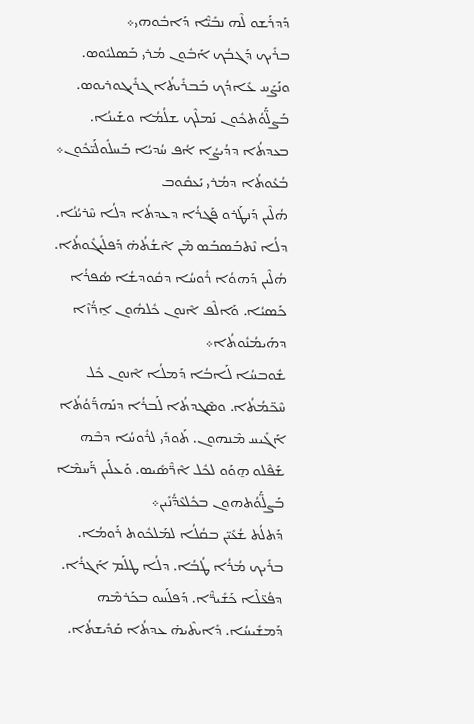ܕܰܕܪܰܫܘ ܠܶܗ ܢܒܺܝ̈ܶܐ ܕܰܐܒܽܘܗܝ܀
ܒܪܺܝܟ ܕܰܓܒܳܟ ܐܰܒܽܘܢ ܡܳܪܝ ܒܰܣܠܝܽܘܣ. ܘܢܰܨܰܚ ܥܺܐܕܳܟ ܒܰܒܪܺܝܬܳܐ ܓܪܺܝܓܘܪܝܘܣ. ܒܰܨܠ̈ܰܘܳܬܟܽܘܢ ܢܰܡܠܶܟ ܫܠܳܡܳܐ ܘܫܰܝܢܳܐ. ܒܥܕܬܳܐ ܕܕܳܝܨܳܐ ܐܳܦ ܚܳܕܝܳܐ ܒܰܚܠܽܘܠܰܝ̈ܟܽܘܢ܀
ܒܳܥܽܘܬܳܐ ܕܡܳܪܝ ܝܰܥܩܽܘܒ
ܗܳܠܶܝܢ ܕܰܢܛܰܪܘ ܦܰܓܪܳܐ ܕܥܕܬܳܐ ܕܠܳܐ ܚܶܪܝܳܢܳܐ. ܕܠܳܐ ܢܶܬܒܰܣܒܰܣ ܡܶܢ ܐܶܫܳܬܳܗ̇ ܕܰܦܠܺܝܓܽܘܬܳܐ. ܗܳܠܶܝܢ ܕܰܗܘܳܐ ܪܽܘܚܳܐ ܕܩܽܘܕܫܳܐ ܣܳܦܪܳܐ ܟܰܣܝܳܐ. ܘܰܐܠܶܦ ܐܶܢܘܢ ܟܽܠܗܽܘܢ ܐ̱ܪ̈ܳܙܶܐ ܕܗܰܝܡܳܢܽܘܬܳܐ܀
ܫܽܘܒܚܳܐ ܠܰܐܒܳܐ ܕܰܡܠܳܐ ܐܶܢܘܢ ܟܽܠ ܚܶܟ̈ܡܳܬܳܐ. ܘܣܶܓܕܬܳܐ ܠܰܒܪܳܐ ܕܢܰܗܪ̈ܰܘܳܬܳܐ ܐܰܓܺܝܚ ܡܶܢܗܘܢ. ܬܰܘܕܺܝ ܠܪܽܘܚܳܐ ܕܒܶܗ ܫܰܦܶܠܘ ܗ̱ܘܰܘ ܠܟܽܠ ܐܶܪ̈ܶܣܺܝܣ. ܘܰܥܠܰܝܢ ܪ̈ܰܚܡܶܐ ܒܰܨܠ̈ܰܘܳܬܗܘܢ ܒܟܽܠܥܶܕ̈ܳܢܺܝܢ܀
ܕܰܬܠܳܬ ܫܳܥܺܝ̈ܢ ܒܩܳܠܳܐ ܠܡܰܠܟܽܘܬ ܪܰܘܡܳܐ.
ܒܪܺܝܟ ܡܳܪܳܐ ܛܳܒܳܐ. ܕܠܳܐ ܛܠܰܡ ܐܰܓܪܳܐ. ܕܦܳܥ̈ܠܶܐ ܟܰܫܺܝܪ̈ܶܐ. ܕܰܦܠܰܚܘ ܒܟܰܪܡܶܗ ܕܰܡܫܺܝܚܳܐ. ܕܺܐܝܬܶܝܗ̇ ܥܕܬܳܐ ܩܰܕܺܝܫܬܳܐ.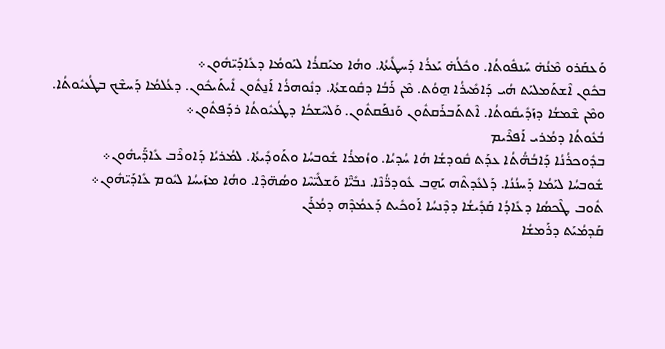ܘܰܥܩܰܪܘ ܡܶܢܳܗ̇ ܚܰܢܦܽܘܬܳܐ. ܘܟܽܠܳܗ̇ ܝܰܥܪܳܐ ܕܰܚܛܺܝܬܳܐ. ܘܗܳܐ ܡܝܰܩܪܳܐ ܠܝܰܘܡܳܐ ܕܥܺܐܕܰܝ̈ܗܽܘܢ܀
ܒܟܽܘܢ ܐܶܫܬܰܡܠܝܰܬ ܗܳܝ ܕܰܐܡܺܝܪܳܐ ܗ̱ܘܳܬ. ܡܶܢ ܪܰܒܳܐ ܕܩܽܘܫܬܳܐ. ܕܢܽܘܗܪܳܐ ܐܰܢ̱ܬܽܘܢ ܐܺܝܬܰܝܟܽܘܢ. ܕܥܳܠܡܳܐ ܕܰܚܫܶܟ ܒܛܳܥܝܽܘܬܳܐ. ܘܡܶܢ ܫܶܡܫܳܐ ܕܙܰܕܺܝܩܽܘܬܳܐ. ܐܶܬܬܰܒܪܰܩܬܽܘܢ ܘܰܢܦܰܩܬܽܘܢ. ܘܰܠܚܶܫܟܳܐ ܕܛܳܥܝܽܘܬܳܐ ܪܕܰܦܬܽܘܢ܀
ܒܳܥܽܘܬܳܐ ܕܡܳܪܝ ܐܰܦܪܶܝܡ
ܒܕܽܘܟܪܳܢܳܐ ܕܰܐܒܳܗ̈ܳܬܳܐ ܥܕܰܬ ܩܽܘܕܫܳܐ ܗܳܐ ܚܳܕܝܳܐ. ܘܙܳܡܪܳܐ ܫܽܘܒܚܳܐ ܘܬܰܘܕܺܝܬܳܐ. ܠܡܳܪܝܳܐ ܕܰܐܘܪܶܒ ܥܺܐܕ̈ܰܝܗܽܘܢ܀
ܫܽܘܒܚܳܐ ܠܝܰܡܳܐ ܕܰܚܢܳܢܳܐ. ܕܰܠܥܺܕܬܶܗ ܝܰܗ̱ܒ ܥܽܘܕܪ̈ܳܢܶܐ. ܢܒܺܝ̈ܶܐ ܘܰܫܠܺܝ̈ܚܶܐ ܘܣܳܗ̈ܕܶܐ. ܘܗܳܐ ܡܙܰܝܚܳܐ ܠܝܽܘܡ ܥܺܐܕܰܝ̈ܗܽܘܢ܀
ܬܽܘܒ ܛܶܟܣܳܐ ܕܥܺܐܕܳܐ ܩܰܕܺܝܫܳܐ ܕܕܶܢܚܳܐ ܐܰܘܟܺܝܬ ܕܰܥܡܳܕܶܗ ܕܡܳܪܰܢ
ܩܰܕܡܳܝܰܬ ܕܪܰܡܫܳܐ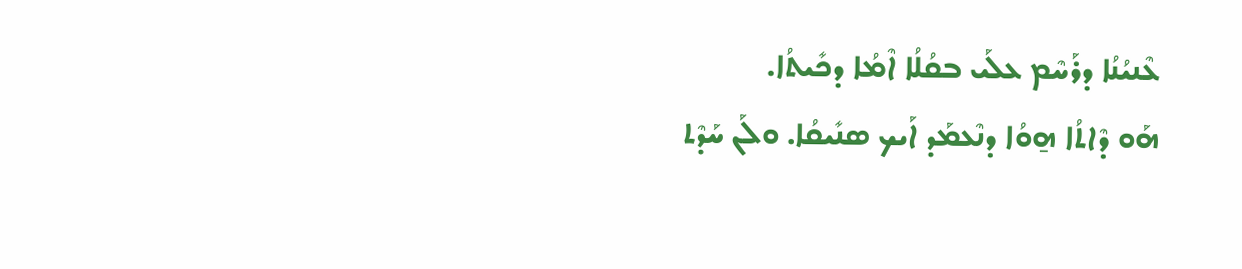ܥܶܢܝܳܢܳܐ ܕܪܰܚܶܡ ܥܠܰܝ ܒܩܳܠܳܐ ܐܶܡܳܐ ܕܟܺܝܬܳܐ.
ܗܰܘ ܕܶܐܬܳܐ ܗ̱ܘܳܐ ܕܢܶܥܡܰܕ ܐܰܝܟ ܣܢܺܝܩܳܐ. ܘܠܰܢ ܚܰܕܶܬ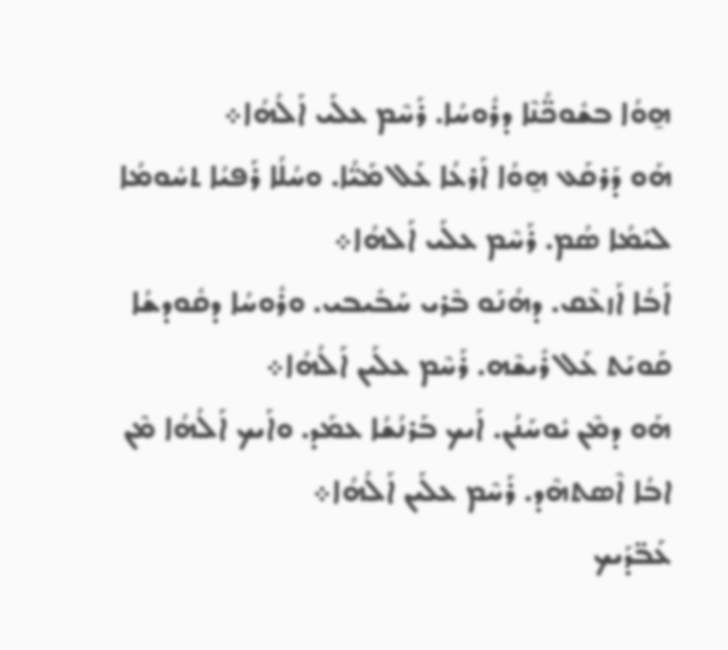ܗ̱ܘܳܐ ܒܫܽܘܟ̈ܳܢܶܐ ܕܪܽܘܚܳܐ. ܪܰܚܶܡ ܥܠܰܝ ܐܰܠܳܗܳܐ܀
ܗܰܘ ܕܰܪܩܰܥ ܗ̱ܘܳܐ ܐܰܪܥܳܐ ܥܰܠ ܡܰܝ̈ܳܐ. ܘܚܳܠܳܐ ܪܰܦܝܳܐ ܬܚܽܘܡܳܐ ܠܝܰܡܳܐ ܣܳܡ. ܪܰܚܶܡ ܥܠܰܝ ܐܰܠܗܳܐ܀
ܐܰܒܳܐ ܐܰܙܥܶܩ. ܕܗܳܢܰܘ ܒܶܪܝ ܚܰܒܺܝܒܝ. ܘܪܽܘܚܳܐ ܕܩܽܘܕܫܳܐ ܩܰܘܝܰܬ ܥܰܠ ܪܺܝܫܶܗ. ܪܰܚܶܡ ܥܠܰܝܢ ܐܰܠܳܗܳܐ܀
ܗܰܘ ܕܡܶܢ ܝܽܘܚܰܢܳܢ. ܐܰܝܟ ܒܰܪܢܳܫܳܐ ܥܡܰܕ. ܘܐܰܝܟ ܐܰܠܳܗܳܐ ܡܶܢ ܐܒܳܐ ܐܶܣܬܗܶܕ. ܪܰܚܶܡ ܥܠܰܝܢ ܐܰܠܳܗܳܐ܀
ܥܰܒ̈ܕܰܝܟ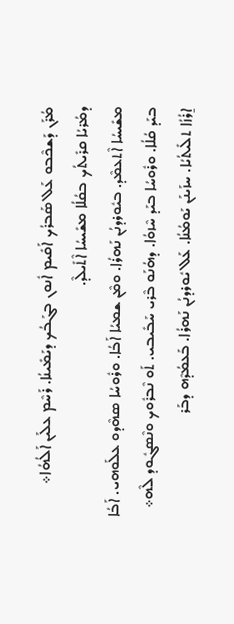ܡܳܪܰܢ ܕܰܫܟܶܒܘ ܥܰܠ ܣܰܒܪܳܟ ܐܰܩܺܝܡ ܐܽܢܘܢ ܒܓܰܒܳܟ ܕܝܰܡܺܝܢܳܐ. ܪܰܚܶܡ ܥܠܰܝܢ ܐܰܠܳܗܳܐ܀
ܕܡܳܪܝܳܐ ܩܪܺܝܬܳܟ ܒܩܳܠܳܐ ܡܫܺܝܚܳܐ ܐܶܬܺܝܠܶܕ.
ܡܫܺܝܚܳܐ ܐܶܬܥܡܶܕ. ܒܝܽܘܪܕܢܳܢ ܢܰܗܪܳܐ. ܘܡܶܢ ܫܡܝܳܐ ܐܰܒܳܐ. ܘܪܽܘܚܳܐ ܣܗܶܕܘ ܥܠܰܘܗܝ. ܐܰܒܳܐ ܒܝܰܕ ܩܳܠܳܐ. ܘܪܽܘܚܳܐ ܒܝܰܕ ܚܶܙܘܳܐ. ܕܗܳܢܰܘ ܒܶܪܝ ܚܰܒܺܝܒܝ. ܬܰܘ ܢܶܒܪܽܘܟ ܘܢܶܣܓܽܘܕ ܠܶܗ܀
ܐ̱ܪܳܙܳܐ ܬܠܺܝܬܳܝܳܐ. ܚܙܰܝܢܰܢ ܝܰܘܡܳܢܳܐ. ܥܰܠ ܝܽܘܪܕܢܳܢ ܢܰܗܪܳܐ. ܒܰܥܡܳܕܶܗ ܕܒܰܪ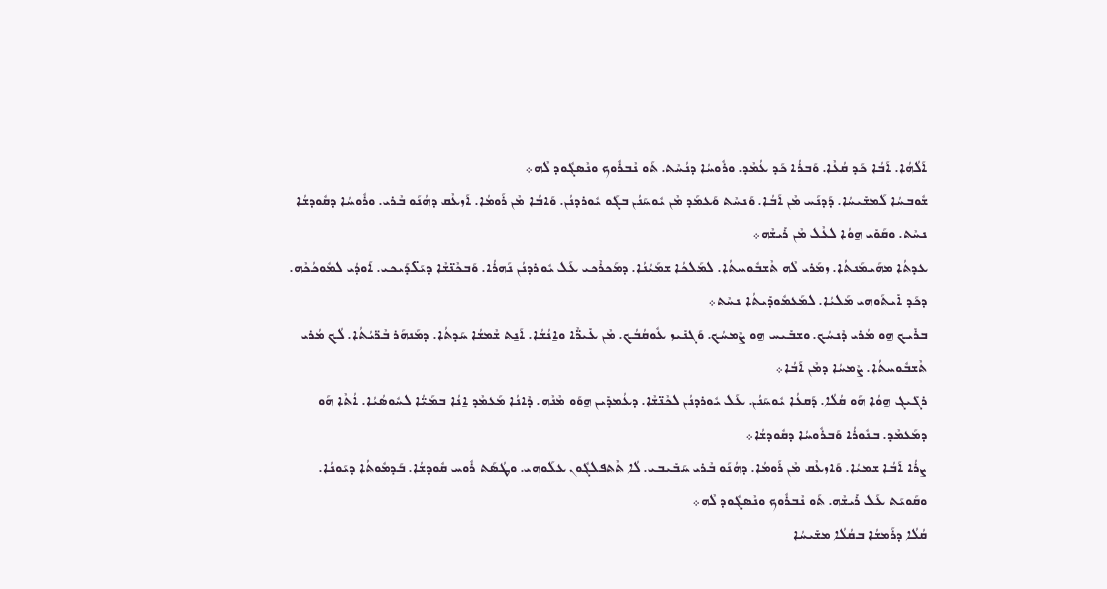ܐܰܠܳܗܳܐ. ܐܰܒܳܐ ܟܰܕ ܩܳܥܶܐ. ܘܰܒܪܳܐ ܟܰܕ ܥܳܡܶܕ. ܘܪܽܘܚܳܐ ܕܢܳܚܶܬ. ܬܰܘ ܢܶܒܪܽܘܟ ܘܢܶܣܓܽܘܕ ܠܶܗ܀
ܫܽܘܒܚܳܐ ܠܰܡܫܺܝܚܳܐ. ܕܰܕܢܰܚ ܡܶܢ ܐܰܒܳܐ. ܘܰܢܚܶܬ ܘܰܥܡܰܕ ܡܶܢ ܝܽܘܚܰܢܳܢ ܒܓܰܘ ܝܽܘܪܕܢܳܢ. ܘܰܐܒܳܐ ܡܶܢ ܪܰܘܡܳܐ. ܐܰܙܥܶܩ ܕܗܳܢܰܘ ܒܶܪܝ. ܘܪܽܘܚܳܐ ܕܩܽܘܕܫܳܐ ܢܚܶܬ. ܘܩܰܘܺܝ ܗ̱ܘܳܐ ܠܥܶܠ ܡܶܢ ܪܺܝܫܶܗ܀
ܥܕܬܳܐ ܡܗܰܝܡܰܢܬܳܐ. ܙܡܰܪܝ ܠܶܗ ܬܶܫܒܽܘܚܬܳܐ. ܠܡܰܠܟܳܐ ܫܡܰܝܳܢܳܐ. ܕܡܰܟܪܶܟܝ ܥܰܠ ܝܽܘܪܕܢܳܢ ܢܰܗܪܳܐ. ܘܰܒܟܶܢ̈ܫܶܐ ܕܝܰܠ̈ܕܰܝܟܝ. ܐܰܘܕܳܝ ܠܡܽܘܟܳܟܶܗ. ܕܟܰܕ ܐܺܝܬܰܘܗܝ ܡܰܠܝܳܐ. ܠܡܰܥܡܽܘܕܺܝܬܳܐ ܢܚܶܬ܀
ܒܪܺܝܟ ܗ̱ܘ ܡܳܪܝ ܕܶܢܚܳܟ. ܘܫܒܺܝܚ ܗ̱ܘ ܨܶܡܚܳܟ. ܘܰܓܢܺܝܙ ܥܽܘܩܳܒܳܟ. ܡܶܢ ܥܺܝܪ̈ܶܐ ܘܐ̱ܢܳܫܳܐ. ܐܰܢ̱ܬ ܫܶܡܫܳܐ ܚܰܕܬܳܐ. ܕܡܰܢܗܰܪ ܒܶܪ̈ܝܳܬܳܐ. ܠܳܟ ܡܳܪܝ ܬܶܫܒܽܘܚܬܳܐ. ܨܶܡܚܳܐ ܕܡܶܢ ܐܰܒܳܐ܀
ܪܓܺܝܓ ܗ̱ܘܳܐ ܗܰܘ ܩܳܠܳܐ. ܕܰܩܥܳܐ ܝܽܘܚܰܢܳܢ. ܥܰܠ ܝܽܘܪܕܢܳܢ ܠܟܶܢ̈ܫܶܐ. ܕܥܳܡܕܺܝܢ ܗ̱ܘܰܘ ܡܶܢܶܗ. ܕܶܐܢܳܐ ܡܰܥܡܶܕ ܐ̱ܢܳܐ ܒܡܰܝ̈ܳܐ ܠܚܽܘܣܳܝܳܐ. ܐܳܬܶܐ ܗܰܘ ܕܡܰܥܡܶܕ. ܒܢܽܘܪܳܐ ܘܰܒܪܽܘܚܳܐ ܕܩܽܘܕܫܳܐ܀
ܨܪܳܐ ܐܰܒܳܐ ܫܡܝܳܐ. ܘܰܐܙܥܶܩ ܡܶܢ ܪܰܘܡܳܐ. ܕܗܳܢܰܘ ܒܶܪܝ ܚܰܒܺܝܒܝ. ܠܳܐ ܬܶܬܦܠܓܽܘܢ ܥܠܰܘܗܝ. ܘܛܳܣܰܬ ܪܽܘܚ ܩܽܘܕܫܳܐ. ܒܰܕܡܽܘܬܳܐ ܕܝܰܘܢܳܐ. ܘܩܰܘܝܰܬ ܥܰܠ ܪܺܝܫܶܗ. ܬܰܘ ܢܶܒܪܽܘܟ ܘܢܶܣܓܽܘܕ ܠܶܗ܀
ܩܳܠܳܐ ܕܪܰܡܫܳܐ ܒܩܳܠܳܐ ܡܫܺܝܚܳܐ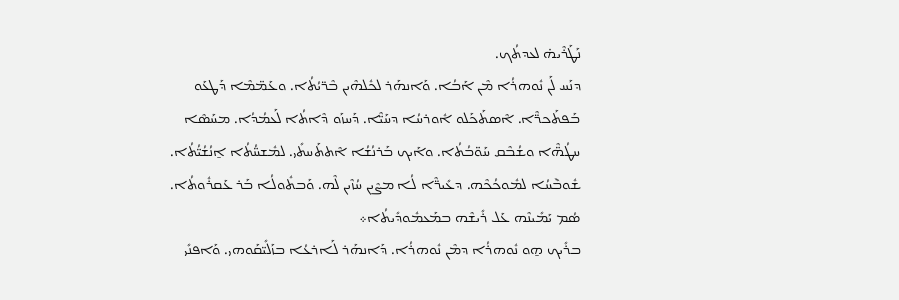ܢܰܛܰܪܶܝܗ̇ ܠܥܕܬܳܟ.
ܕܢܰܚ ܠܰܢ ܢܽܘܗܪܳܐ ܡܶܢ ܐܰܒܳܐ. ܘܰܐܢܗܰܪ ܠܟܽܠܗܶܝܢ ܒܶܪ̈ܝܳܬܳܐ. ܘܥܰܡ̈ܡܶܐ ܕܰܛܥܰܘ ܒܰܦܬܰܟܪ̈ܶܐ. ܐܶܣܬܰܟܰܠܘ ܐܽܘܪܚܳܐ ܕܚܰܝ̈ܶܐ. ܕܰܚܙܰܘ ܕܶܐܬܳܐ ܠܰܥܡܳܕܳܐ. ܡܚܰܣܶܐ ܚܛܳܗ̈ܶܐ ܘܫܳܒܶܩ ܚܰܘ̈ܒܳܬܳܐ. ܘܐܰܝܟ ܒܰܪܢܳܫܳܐ ܐܶܬܬܰܚܬܺܝ. ܠܡܽܫܚ̈ܳܬܳܐ ܐ̱ܢܳܫܳܝ̈ܳܬܳܐ. ܫܽܘܒ݉ܚܳܐ ܠܡܽܘܟܳܟܶܗ. ܕܥܺܝܪ̈ܶܐ ܠܳܐ ܡܨܶܝܢ ܚܳܙܶܝܢ ܠܶܗ. ܘܰܒܬܽܘܠܳܐ ܒܰܪ ܥܰܩܪܽܘܬܳܐ. ܣܳܡ ܝܰܡܺܝܢܶܗ ܥܰܠ ܪܺܝܫܶܗ ܒܡܰܥܡܽܘܕܺܝܬܳܐ܀
ܒܪܺܝܟ ܗ̱ܘ ܢܽܘܗܪܳܐ ܕܡܶܢ ܢܽܘܗܪܳܐ. ܕܰܐܢܗܰܪ ܠܰܐܪܥܳܐ ܒܙܰܠܺܝ̈ܩܰܘܗܝ. ܘܰܐܦܢܺܝ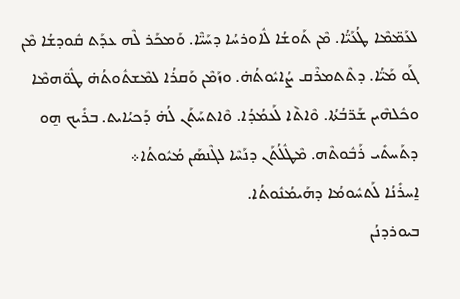ܠܥܰܡ̈ܡܶܐ ܛܳܥܰܝ̈ܳܐ. ܡܶܢ ܬܰܘܫܳܐ ܠܽܐܘܪܚܳܐ ܕܚܰܝ̈ܶܐ. ܘܰܡܟܰܪ ܠܶܗ ܥܕܰܬ ܩܽܘܕܫܳܐ ܡܶܢ ܓܰܘ ܡܰܝ̈ܳܐ. ܕܬܶܬܡܪܶܩ ܨܳܐܝܽܘܬܳܗ̇. ܘܙܰܡܶܢ ܘܰܩܪܳܐ ܠܡܶܫܬܽܘܬܳܗ̇ ܛܽܘ̈ܗܡܶܐ ܘܟܽܠܗܶܝܢ ܫܰܪ̈ܒܳܬܳܐ. ܘܶܐܬ݉ܐ ܠܰܥܡܳܕܳܐ. ܘܶܐܬܚܰܬܰܢ ܠܳܗ̇ ܕܰܟܝܳܐܝܬ. ܒܪܺܝܟ ܗ̱ܘ ܕܬܰܚܬܺܝ ܪܰܒܽܘܬܶܗ. ܡܶܛܽܠܳܬܰܢ ܕܢܰܚܶܐ ܠܓܶܢܣܰܢ ܡܳܝܽܘܬܳܐ܀
ܐ̱ܚܪܺܢܳܐ ܠܰܬܚܽܘܡܳܐ ܕܗܰܝܡܳܢܽܘܬܳܐ.
ܒܝܘܪܕܢܳܢ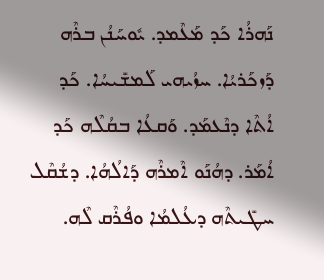ܢܰܗܪܳܐ ܟܰܕ ܡܰܥܶܡܕ. ܝܽܘܚܰܢܳܢ ܒܪܶܗ ܕܰܙܟܰܪܝܳܐ. ܚܙܳܝܗܝ ܠܰܡܫܺܝܚܳܐ. ܟܰܕ ܐܳܬܶܐ ܕܢܶܥܡܰܕ. ܘܰܩܥܳܐ ܒܩܳܠܶܗ ܟܰܕ ܐܳܡܰܪ. ܕܗܳܢܰܘ ܐܶܡܪܶܗ ܕܰܐܠܳܗܳܐ. ܕܫܳܩܶܠ ܚܛܺܝܬܶܗ ܕܥܳܠܡܳܐ ܘܦܳܪܶܩ ܠܶܗ.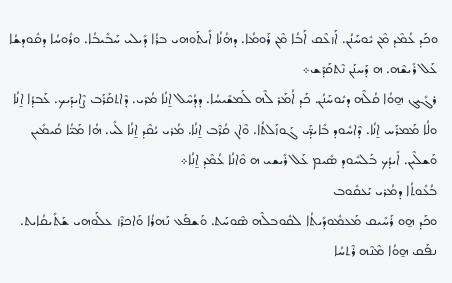ܘܟܰܕ ܥܳܡܶܕ ܡܶܢ ܝܽܘܚܰܢܳܢ. ܐܰܙܥܶܩ ܐܰܒܳܐ ܡܶܢ ܪܰܘܡܳܐ. ܕܗܳܢܳܐ ܐܺܝܬܰܘܗܝ ܒܪܳܐ ܕܺܝܠܝ ܚܰܒܺܝܒܳܐ. ܘܪܽܘܚܳܐ ܕܩܽܘܕܫܳܐ ܥܰܠ ܪܺܝܫܶܗ. ܗ ܕܰܚܢܰܢ ܢܶܬܩܰܕܰܫ܀
ܪܓܺܝܓ ܗ̱ܘܳܐ ܩܳܠܶܗ ܕܝܽܘܚܰܢܳܢ. ܟܰܕ ܐܳܡܰܪ ܠܶܗ ܠܰܡܫܺܝܚܳܐ. ܕܕܳܚܶܠ ܐ̱ܢܳܐ ܡܳܪܝ. ܕܶܐܬܩܰܪܰܒ ܨܶܐܝܕܰܝܟ. ܥܰܒܕܳܐ ܐ̱ܢܳܐ ܘܠܳܐ ܡܰܡܪܰܚ ܐ̱ܢܳܐ. ܕܶܐܚܽܘܕ ܒܺܐܝܕ̈ܰܝ ܓܰܘܙܰܠܬܳܐ. ܘܶܐܢ ܩܳܪܶܒ ܐ̱ܢܳܐ. ܡܳܪܝ ܝܳܩܶܕ ܐ̱ܢܳܐ ܠܺܝ. ܗܳܐ ܡܰܝ̈ܳܐ ܩܳܝܡܺܝܢ ܘܰܫܠܶܝܢ. ܐܺܝܕܳܟ ܒܰܠܚܽܘܕ ܣܺܝܡ ܥܰܠ ܪܺܝܫܝ ܗ ܘܶܐܢܳܐ ܥܳܡܶܕ ܐ̱ܢܳܐ܀
ܒܳܥܽܘܬܳܐ ܕܡܳܪܝ ܝܰܥܩܽܘܒ
ܘܟܰܕ ܗ̱ܘ ܪܰܚܺܝܩ ܡܰܥܡܽܘܕܺܝܬܳܐ ܠܩܽܘܒܠܶܗ ܣܶܘܚܰܬ. ܘܰܫܦܰܥ ܢܰܗܪܳܐ ܘܰܐܟܪܶܙ ܥܠܰܘܗܝ ܫܰܬܺܝܩܳܐܝܬ. ܢܦܰܩ ܗ̱ܘܳܐ ܡܶܢܶܗ ܪܶܬܚܳܐ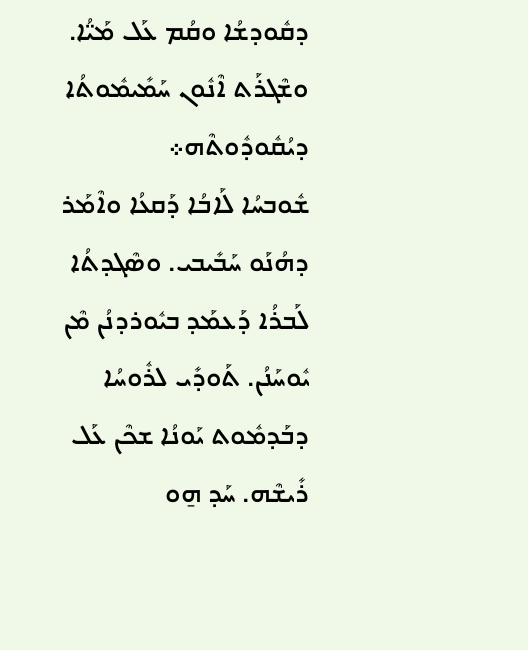ܕܩܽܘܕܫܳܐ ܘܩܳܡ ܥܰܠ ܡܰܝ̈ܳܐ. ܘܫܶܓܪܰܬ ܐܶܢܽܘܢ ܚܰܡܺܝܡܽܘܬܳܐ ܕܝܳܩܽܘܕܽܘܬܶܗ܀
ܫܽܘܒܚܳܐ ܠܰܐܒܳܐ ܕܰܩܥܳܐ ܘܐܶܡܰܪ ܕܗܳܢܰܘ ܚܰܒܺܝܒܝ. ܘܣܶܓܕܬܳܐ ܠܰܒܪܳܐ ܕܰܥܡܰܕ ܒܝܽܘܪܕܢܳܢ ܡܶܢ ܝܽܘܚܰܢܳܢ. ܬܰܘܕܺܝ ܠܪܽܘܚܳܐ ܕܒܰܕܡܽܘܬ ܝܰܘܢܳܐ ܫܟܶܢ ܥܰܠ ܪܺܝܫܶܗ. ܚܰܕ ܗ̱ܘ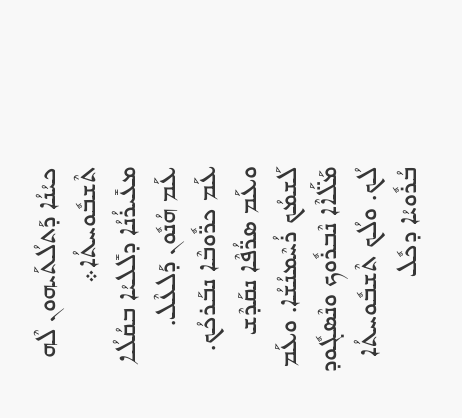ܟܝܳܢܳܐ ܕܰܬܠܳܬܰܝܗܘܢ ܠܶܗ ܬܶܫܒܽܘܚܬܳܐ܀
ܡܥܺܝܪܳܢܳܐ ܕܠܺܠܝܳܐ ܒܩܳܠܳܐ ܥܰܡ ܗܳܢܽܘܢ ܕܰܠܥܶܠ.
ܥܰܡ ܟܪ̈ܽܘܒܶܐ ܢܒܰܪܟܳܟ. ܘܥܰܡ ܣܪ̈ܳܦܶܐ ܢܩܰܕܶܫ ܠܰܫܡܳܟ ܪܳܚܶܡܢܳܫܳܐ. ܘܥܰܡ ܡܰܠ̈ܰܐܶܐ ܢܶܒܪܽܘܟ ܘܢܶܣܓܽܘܕ ܠܳܟ. ܘܠܳܟ ܬܶܫܒܽܘܚܬܳܐ ܒܳܪܽܘܝܳܐ ܕܟܽܠ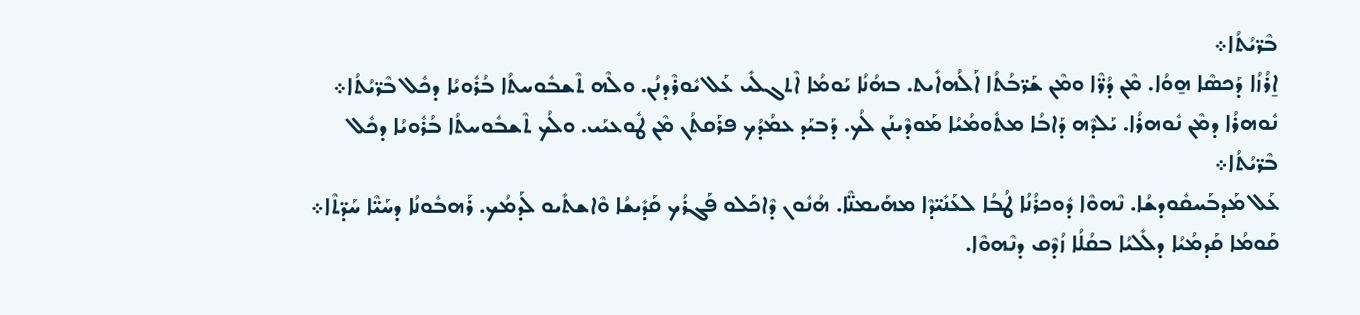ܒܶܪ̈ܝܳܬܳܐ܀
ܐ̱ܪܳܙܳܐ ܕܰܟܣܶܐ ܗ̱ܘܳܐ. ܡܶܢ ܕܳܪ̈ܶܐ ܘܡܶܢ ܫܰܪ̈ܒܳܬܳܐ ܐܰܠܳܗܐܺܝܬ. ܒܗܳܢܳܐ ܝܰܘܡܳܐ ܐܶܬܓܠܺܝ ܥܰܠ ܝܽܘܪܶܕܢܳܢ. ܘܠܶܗ ܬܶܫܒܽܘܚܬܳܐ ܒܳܪܽܘܝܳܐ ܕܟܽܠ ܒܶܪ̈ܝܳܬܳܐ܀
ܢܽܘܗܪܳܐ ܕܡܶܢ ܢܽܘܗܪܳܐ. ܝܰܠܕܶܗ ܕܰܐܒܳܐ ܡܬܽܘܡܳܝܳܐ ܡܰܘܕܶܝܢܰܢ ܠܳܟ. ܕܰܒܝܰܕ ܥܡܳܕܳܟ ܦܪܰܩܬܳܢ ܡܶܢ ܛܽܘܥܝܰܝ. ܘܠܳܟ ܬܶܫܒܽܘܚܬܳܐ ܒܳܪܽܘܝܳܐ ܕܟܽܠ ܒܶܪ̈ܝܳܬܳܐ܀
ܥܰܠ ܡܰܕܒܰܚܩܽܘܕܫܳܐ. ܢܶܗܘܶܐ ܕܽܘܟܪܳܢܳܐ ܛܳܒܳܐ ܠܥܰܢܺܝ̈ܕܶܐ ܡܗܰܝܡܢ̈ܶܐ. ܗܳܢܽܘܢ ܕܶܐܟܰܠܘ ܦܰܓܪܳܟ ܩܰܕܺܝܫܳܐ ܘܶܐܫܬܺܝܘ ܠܰܕܡܳܟ. ܪܰܗܒܽܘܢܳܐ ܕܚܰܝ̈ܶܐ ܚܰܕ̈ܬܶܐ܀
ܩܰܘܡܳܐ ܩܰܕܡܳܝܳܐ ܕܠܺܠܝܳܐ ܒܩܳܠܳܐ ܙܳܕܶܩ ܕܢܶܗܘܶܐ.